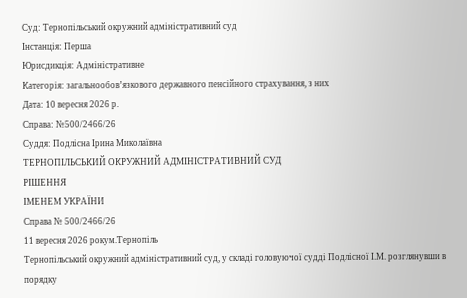Суд: Тернопільський окружний адміністративний суд
Інстанція: Перша
Юрисдикція: Адміністративне
Категорія: загальнообов’язкового державного пенсійного страхування, з них
Дата: 10 вересня 2026 р.
Справа: №500/2466/26
Суддя: Подлісна Ірина Миколаївна
ТЕРНОПІЛЬСЬКИЙ ОКРУЖНИЙ АДМІНІСТРАТИВНИЙ СУД
РІШЕННЯ
ІМЕНЕМ УКРАЇНИ
Справа № 500/2466/26
11 вересня 2026 рокум.Тернопіль
Тернопільський окружний адміністративний суд, у складі головуючої судді Подлісної І.М. розглянувши в порядку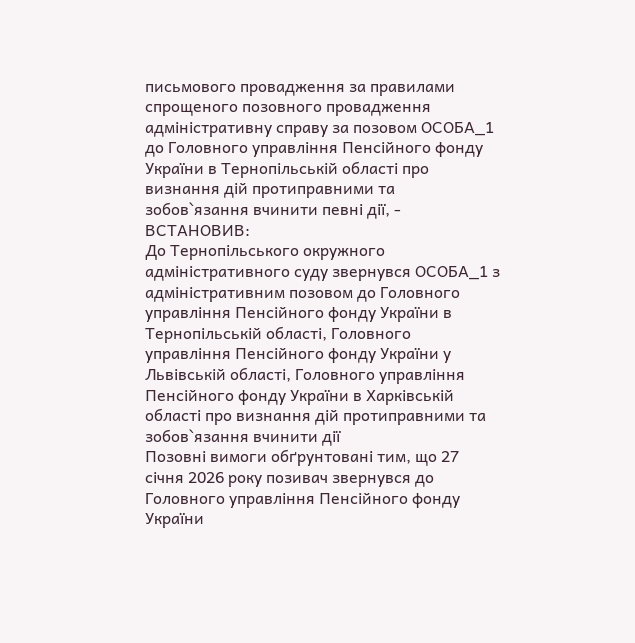письмового провадження за правилами спрощеного позовного провадження адміністративну справу за позовом ОСОБА_1 до Головного управління Пенсійного фонду України в Тернопільській області про визнання дій протиправними та зобов`язання вчинити певні дії, -
ВСТАНОВИВ:
До Тернопільського окружного адміністративного суду звернувся ОСОБА_1 з адміністративним позовом до Головного управління Пенсійного фонду України в Тернопільській області, Головного управління Пенсійного фонду України у Львівській області, Головного управління Пенсійного фонду України в Харківській області про визнання дій протиправними та зобов`язання вчинити дії
Позовні вимоги обґрунтовані тим, що 27 січня 2026 року позивач звернувся до Головного управління Пенсійного фонду України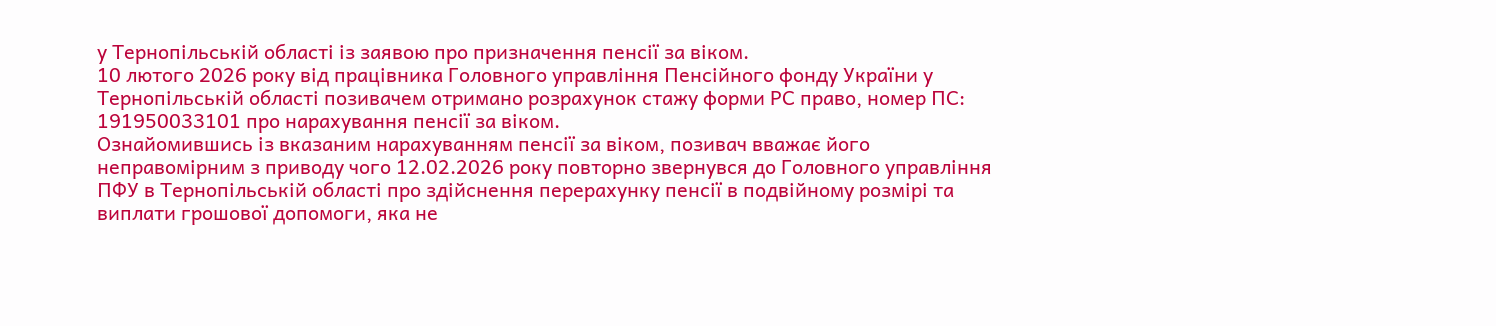у Тернопільській області із заявою про призначення пенсії за віком.
10 лютого 2026 року від працівника Головного управління Пенсійного фонду України у Тернопільській області позивачем отримано розрахунок стажу форми РС право, номер ПС: 191950033101 про нарахування пенсії за віком.
Ознайомившись із вказаним нарахуванням пенсії за віком, позивач вважає його неправомірним з приводу чого 12.02.2026 року повторно звернувся до Головного управління ПФУ в Тернопільській області про здійснення перерахунку пенсії в подвійному розмірі та виплати грошової допомоги, яка не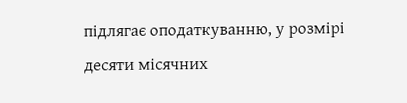підлягає оподаткуванню, у розмірі десяти місячних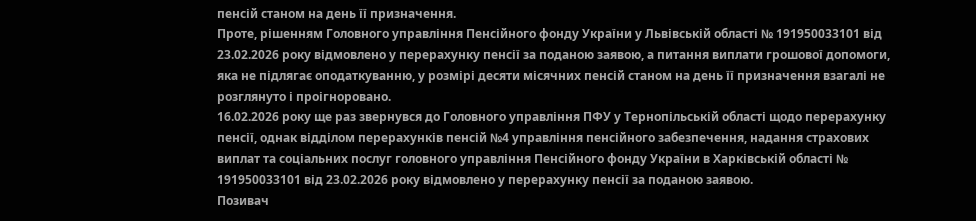пенсій станом на день її призначення.
Проте, рішенням Головного управління Пенсійного фонду України у Львівській області № 191950033101 від 23.02.2026 року відмовлено у перерахунку пенсії за поданою заявою, а питання виплати грошової допомоги, яка не підлягає оподаткуванню, у розмірі десяти місячних пенсій станом на день її призначення взагалі не розглянуто і проігноровано.
16.02.2026 року ще раз звернувся до Головного управління ПФУ у Тернопільській області щодо перерахунку пенсії, однак відділом перерахунків пенсій №4 управління пенсійного забезпечення, надання страхових виплат та соціальних послуг головного управління Пенсійного фонду України в Харківській області № 191950033101 від 23.02.2026 року відмовлено у перерахунку пенсії за поданою заявою.
Позивач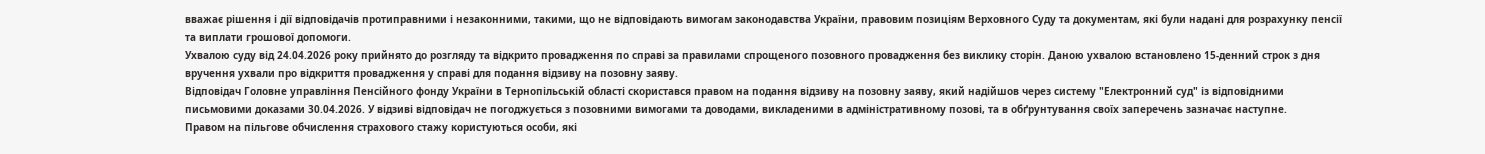вважає рішення і дії відповідачів протиправними і незаконними, такими, що не відповідають вимогам законодавства України, правовим позиціям Верховного Суду та документам, які були надані для розрахунку пенсії та виплати грошової допомоги.
Ухвалою суду від 24.04.2026 року прийнято до розгляду та відкрито провадження по справі за правилами спрощеного позовного провадження без виклику сторін. Даною ухвалою встановлено 15-денний строк з дня вручення ухвали про відкриття провадження у справі для подання відзиву на позовну заяву.
Відповідач Головне управління Пенсійного фонду України в Тернопільській області скористався правом на подання відзиву на позовну заяву, який надійшов через систему "Електронний суд" із відповідними письмовими доказами 30.04.2026. У відзиві відповідач не погоджується з позовними вимогами та доводами, викладеними в адміністративному позові, та в обґрунтування своїх заперечень зазначає наступне.
Правом на пільгове обчислення страхового стажу користуються особи, які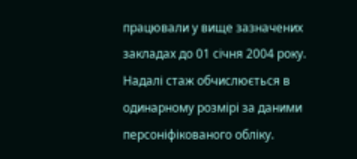працювали у вище зазначених закладах до 01 січня 2004 року. Надалі стаж обчислюється в одинарному розмірі за даними персоніфікованого обліку.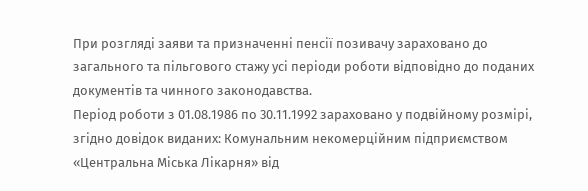При розгляді заяви та призначенні пенсії позивачу зараховано до загального та пільгового стажу усі періоди роботи відповідно до поданих документів та чинного законодавства.
Період роботи з 01.08.1986 по 30.11.1992 зараховано у подвійному розмірі, згідно довідок виданих: Комунальним некомерційним підприємством «Центральна Міська Лікарня» від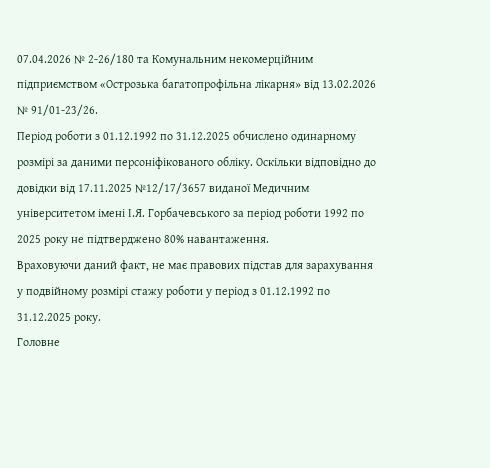07.04.2026 № 2-26/180 та Комунальним некомерційним підприємством «Острозька багатопрофільна лікарня» від 13.02.2026 № 91/01-23/26.
Період роботи з 01.12.1992 по 31.12.2025 обчислено одинарному розмірі за даними персоніфікованого обліку. Оскільки відповідно до довідки від 17.11.2025 №12/17/3657 виданої Медичним університетом імені І.Я. Горбачевського за період роботи 1992 по 2025 року не підтверджено 80% навантаження.
Враховуючи даний факт, не має правових підстав для зарахування у подвійному розмірі стажу роботи у період з 01.12.1992 по 31.12.2025 року.
Головне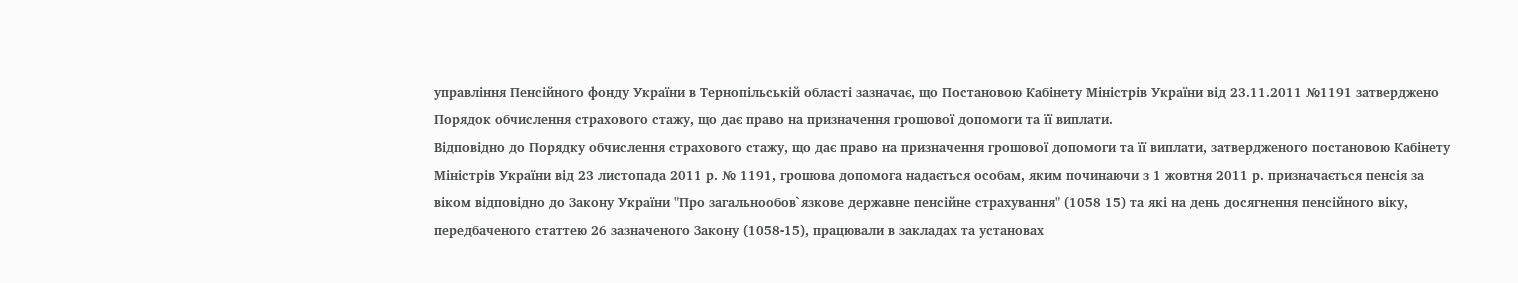управління Пенсійного фонду України в Тернопільській області зазначає, що Постановою Кабінету Міністрів України від 23.11.2011 №1191 затверджено Порядок обчислення страхового стажу, що дає право на призначення грошової допомоги та її виплати.
Відповідно до Порядку обчислення страхового стажу, що дає право на призначення грошової допомоги та її виплати, затвердженого постановою Кабінету Міністрів України від 23 листопада 2011 р. № 1191, грошова допомога надається особам, яким починаючи з 1 жовтня 2011 р. призначається пенсія за віком відповідно до Закону України "Про загальнообов`язкове державне пенсійне страхування" (1058 15) та які на день досягнення пенсійного віку, передбаченого статтею 26 зазначеного Закону (1058-15), працювали в закладах та установах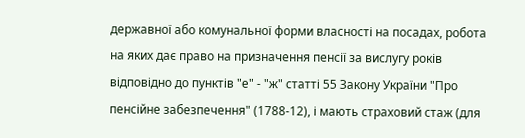державної або комунальної форми власності на посадах, робота на яких дає право на призначення пенсії за вислугу років відповідно до пунктів "е" - "ж" статті 55 Закону України "Про пенсійне забезпечення" (1788-12), і мають страховий стаж (для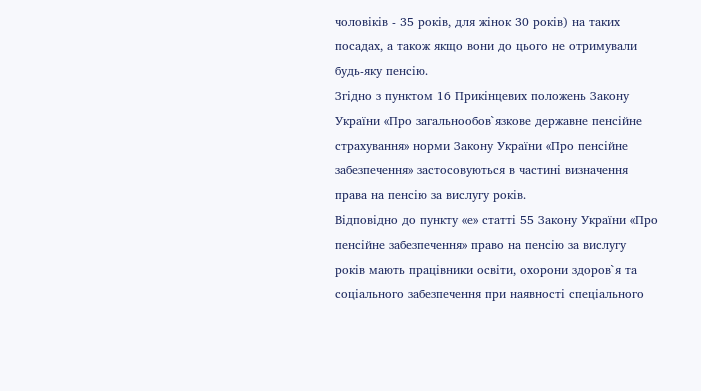чоловіків - 35 років, для жінок 30 років) на таких посадах, а також якщо вони до цього не отримували будь-яку пенсію.
Згідно з пунктом 16 Прикінцевих положень Закону України «Про загальнообов`язкове державне пенсійне страхування» норми Закону України «Про пенсійне забезпечення» застосовуються в частині визначення права на пенсію за вислугу років.
Відповідно до пункту «е» статті 55 Закону України «Про пенсійне забезпечення» право на пенсію за вислугу років мають працівники освіти, охорони здоров`я та соціального забезпечення при наявності спеціального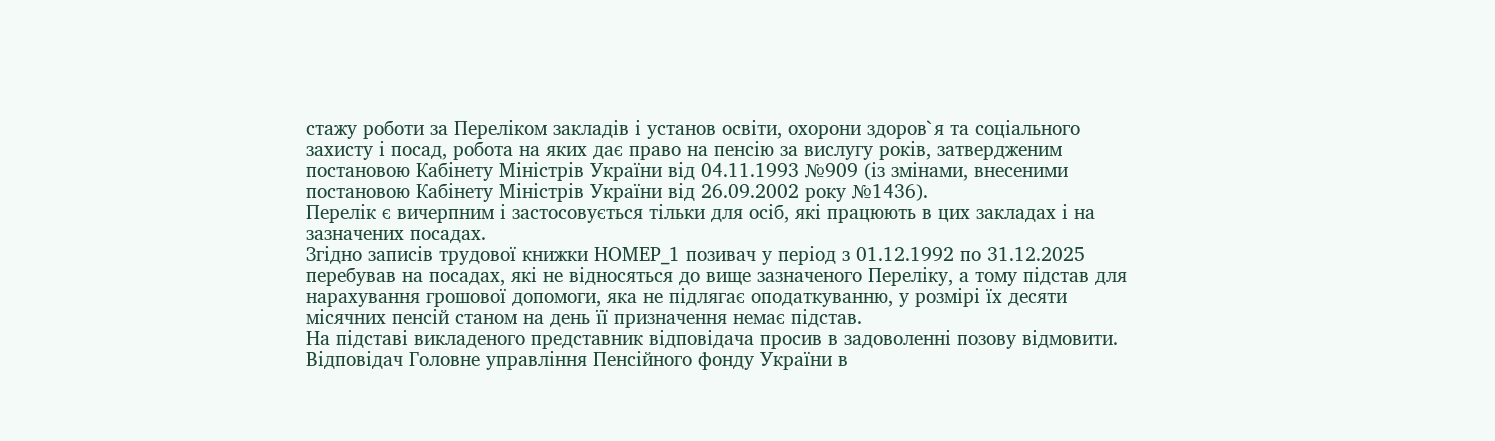стажу роботи за Переліком закладів і установ освіти, охорони здоров`я та соціального захисту і посад, робота на яких дає право на пенсію за вислугу років, затвердженим постановою Кабінету Міністрів України від 04.11.1993 №909 (із змінами, внесеними постановою Кабінету Міністрів України від 26.09.2002 року №1436).
Перелік є вичерпним і застосовується тільки для осіб, які працюють в цих закладах і на зазначених посадах.
Згідно записів трудової книжки НОМЕР_1 позивач у період з 01.12.1992 по 31.12.2025 перебував на посадах, які не відносяться до вище зазначеного Переліку, а тому підстав для нарахування грошової допомоги, яка не підлягає оподаткуванню, у розмірі їх десяти місячних пенсій станом на день її призначення немає підстав.
На підставі викладеного представник відповідача просив в задоволенні позову відмовити.
Відповідач Головне управління Пенсійного фонду України в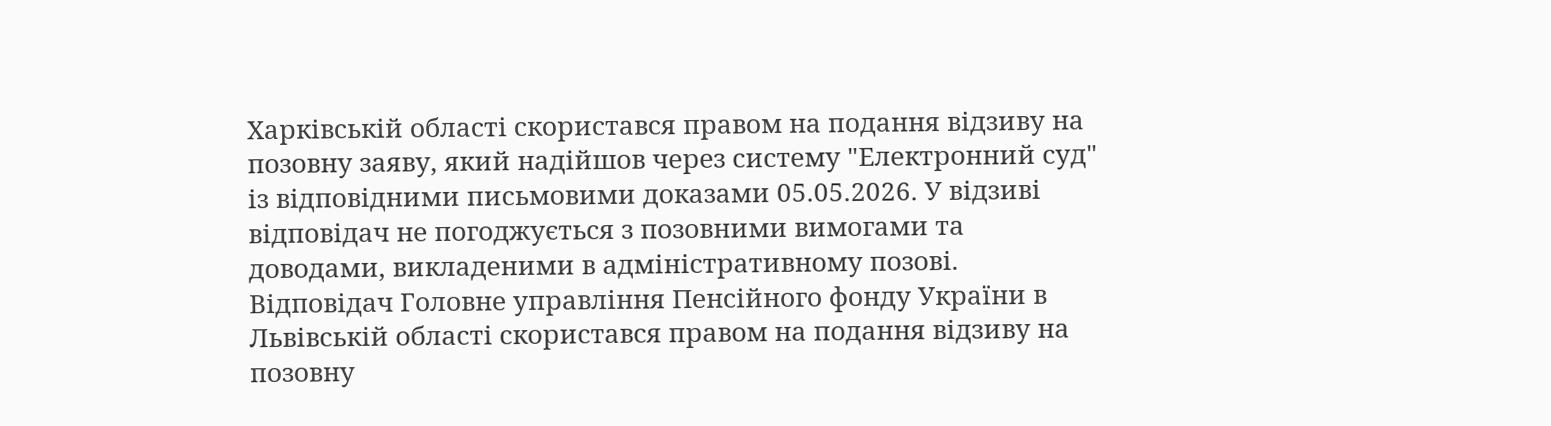Харківській області скористався правом на подання відзиву на позовну заяву, який надійшов через систему "Електронний суд" із відповідними письмовими доказами 05.05.2026. У відзиві відповідач не погоджується з позовними вимогами та доводами, викладеними в адміністративному позові.
Відповідач Головне управління Пенсійного фонду України в Львівській області скористався правом на подання відзиву на позовну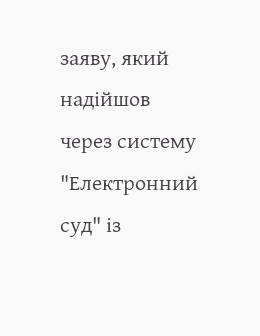заяву, який надійшов через систему "Електронний суд" із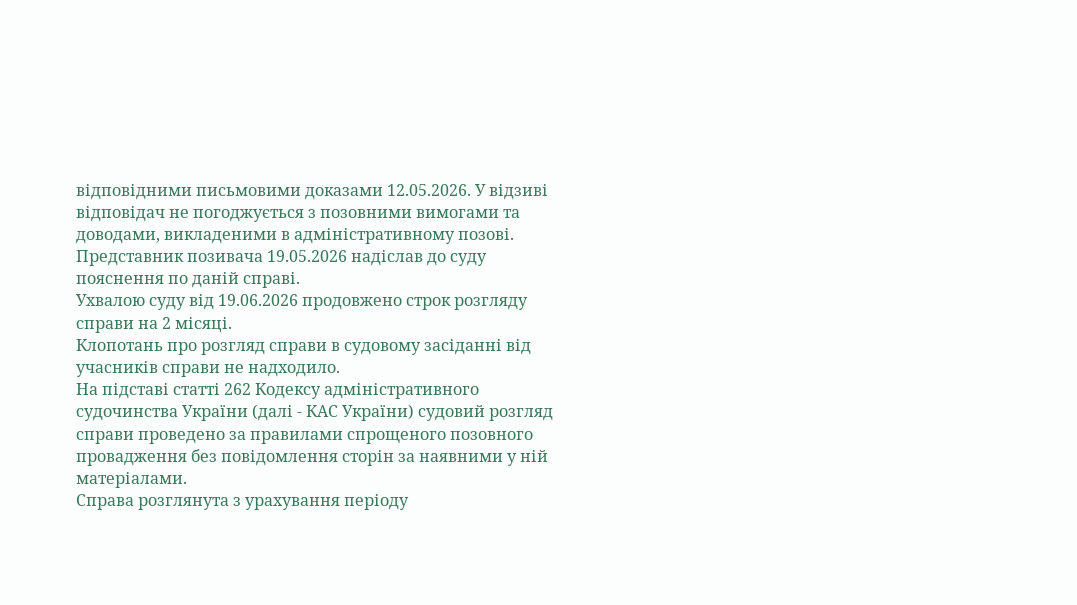відповідними письмовими доказами 12.05.2026. У відзиві відповідач не погоджується з позовними вимогами та доводами, викладеними в адміністративному позові.
Представник позивача 19.05.2026 надіслав до суду пояснення по даній справі.
Ухвалою суду від 19.06.2026 продовжено строк розгляду справи на 2 місяці.
Клопотань про розгляд справи в судовому засіданні від учасників справи не надходило.
На підставі статті 262 Кодексу адміністративного судочинства України (далі - КАС України) судовий розгляд справи проведено за правилами спрощеного позовного провадження без повідомлення сторін за наявними у ній матеріалами.
Справа розглянута з урахування періоду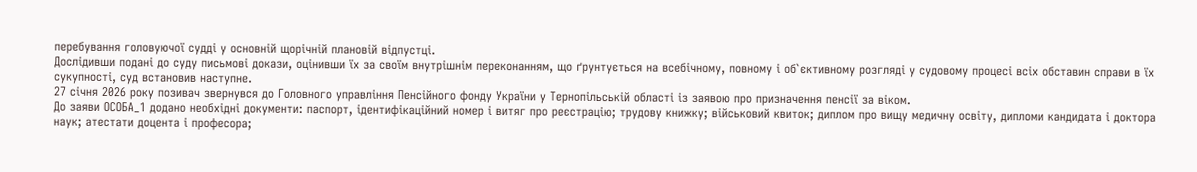перебування головуючої судді у основній щорічній плановій відпустці.
Дослідивши подані до суду письмові докази, оцінивши їх за своїм внутрішнім переконанням, що ґрунтується на всебічному, повному і об`єктивному розгляді у судовому процесі всіх обставин справи в їх сукупності, суд встановив наступне.
27 січня 2026 року позивач звернувся до Головного управління Пенсійного фонду України у Тернопільській області із заявою про призначення пенсії за віком.
До заяви ОСОБА_1 додано необхідні документи: паспорт, ідентифікаційний номер і витяг про реєстрацію; трудову книжку; військовий квиток; диплом про вищу медичну освіту, дипломи кандидата і доктора наук; атестати доцента і професора;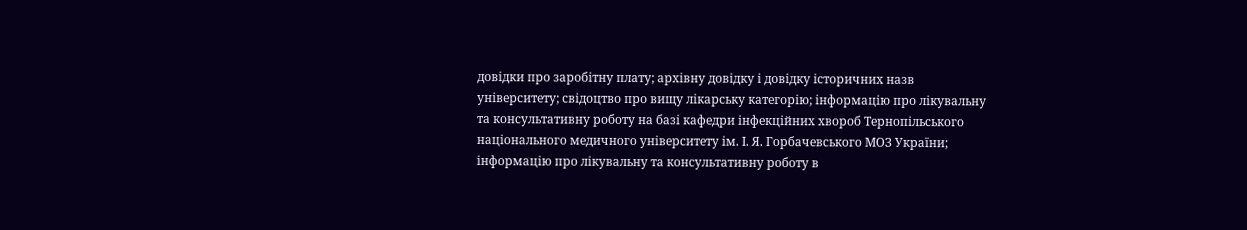довідки про заробітну плату; архівну довідку і довідку історичних назв університету; свідоцтво про вищу лікарську категорію; інформацію про лікувальну та консультативну роботу на базі кафедри інфекційних хвороб Тернопільського національного медичного університету ім. І. Я. Горбачевського МОЗ України; інформацію про лікувальну та консультативну роботу в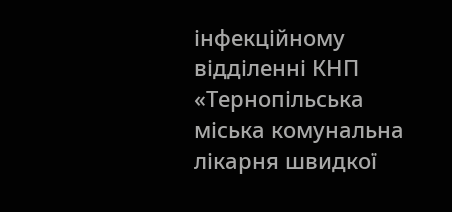інфекційному відділенні КНП «Тернопільська міська комунальна лікарня швидкої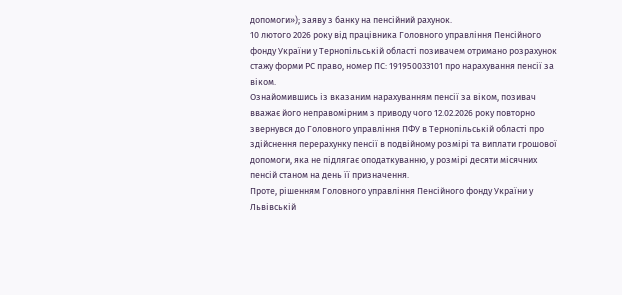допомоги»); заяву з банку на пенсійний рахунок.
10 лютого 2026 року від працівника Головного управління Пенсійного фонду України у Тернопільській області позивачем отримано розрахунок стажу форми РС право, номер ПС: 191950033101 про нарахування пенсії за віком.
Ознайомившись із вказаним нарахуванням пенсії за віком, позивач вважає його неправомірним з приводу чого 12.02.2026 року повторно звернувся до Головного управління ПФУ в Тернопільській області про здійснення перерахунку пенсії в подвійному розмірі та виплати грошової допомоги, яка не підлягає оподаткуванню, у розмірі десяти місячних пенсій станом на день її призначення.
Проте, рішенням Головного управління Пенсійного фонду України у Львівській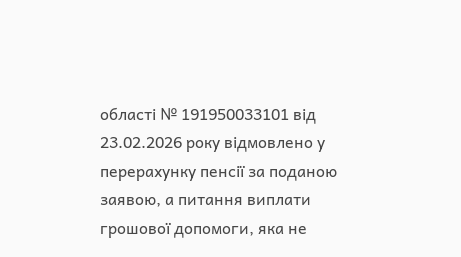області № 191950033101 від 23.02.2026 року відмовлено у перерахунку пенсії за поданою заявою, а питання виплати грошової допомоги, яка не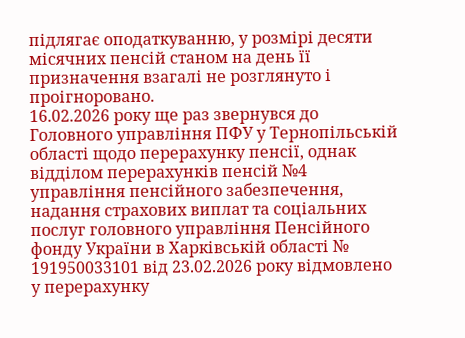підлягає оподаткуванню, у розмірі десяти місячних пенсій станом на день її призначення взагалі не розглянуто і проігноровано.
16.02.2026 року ще раз звернувся до Головного управління ПФУ у Тернопільській області щодо перерахунку пенсії, однак відділом перерахунків пенсій №4 управління пенсійного забезпечення, надання страхових виплат та соціальних послуг головного управління Пенсійного фонду України в Харківській області № 191950033101 від 23.02.2026 року відмовлено у перерахунку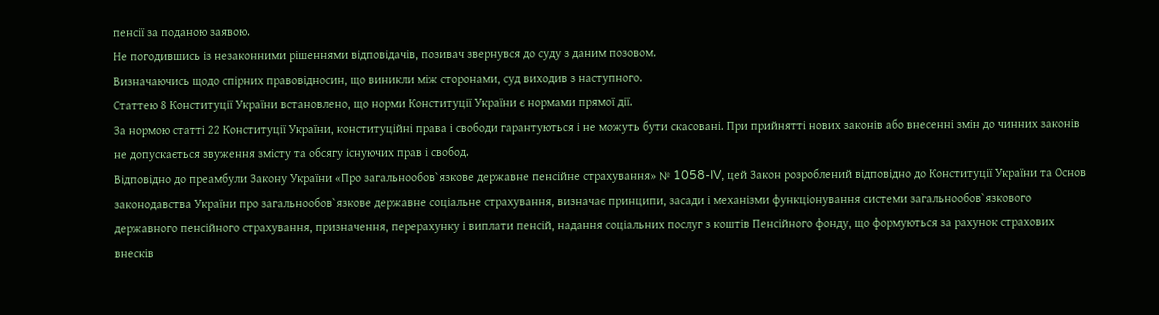пенсії за поданою заявою.
Не погодившись із незаконними рішеннями відповідачів, позивач звернувся до суду з даним позовом.
Визначаючись щодо спірних правовідносин, що виникли між сторонами, суд виходив з наступного.
Статтею 8 Конституції України встановлено, що норми Конституції України є нормами прямої дії.
За нормою статті 22 Конституції України, конституційні права і свободи гарантуються і не можуть бути скасовані. При прийнятті нових законів або внесенні змін до чинних законів не допускається звуження змісту та обсягу існуючих прав і свобод.
Відповідно до преамбули Закону України «Про загальнообов`язкове державне пенсійне страхування» № 1058-IV, цей Закон розроблений відповідно до Конституції України та Основ законодавства України про загальнообов`язкове державне соціальне страхування, визначає принципи, засади і механізми функціонування системи загальнообов`язкового державного пенсійного страхування, призначення, перерахунку і виплати пенсій, надання соціальних послуг з коштів Пенсійного фонду, що формуються за рахунок страхових внесків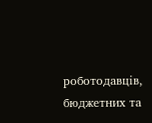роботодавців, бюджетних та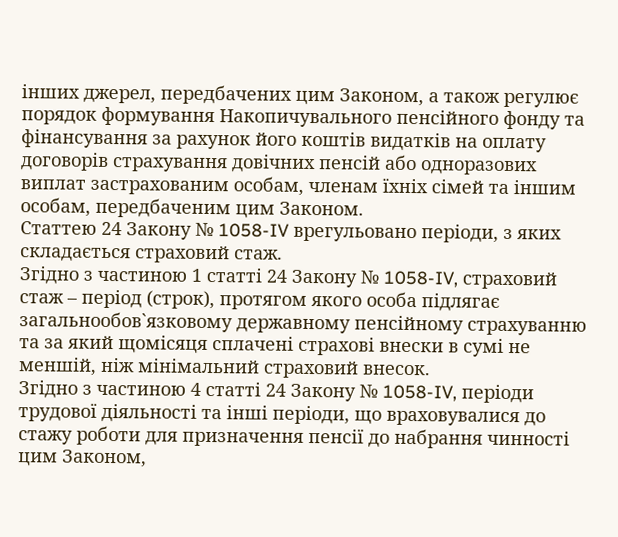інших джерел, передбачених цим Законом, а також регулює порядок формування Накопичувального пенсійного фонду та фінансування за рахунок його коштів видатків на оплату договорів страхування довічних пенсій або одноразових виплат застрахованим особам, членам їхніх сімей та іншим особам, передбаченим цим Законом.
Статтею 24 Закону № 1058-IV врегульовано періоди, з яких складається страховий стаж.
Згідно з частиною 1 статті 24 Закону № 1058-IV, страховий стаж – період (строк), протягом якого особа підлягає загальнообов`язковому державному пенсійному страхуванню та за який щомісяця сплачені страхові внески в сумі не меншій, ніж мінімальний страховий внесок.
Згідно з частиною 4 статті 24 Закону № 1058-IV, періоди трудової діяльності та інші періоди, що враховувалися до стажу роботи для призначення пенсії до набрання чинності цим Законом,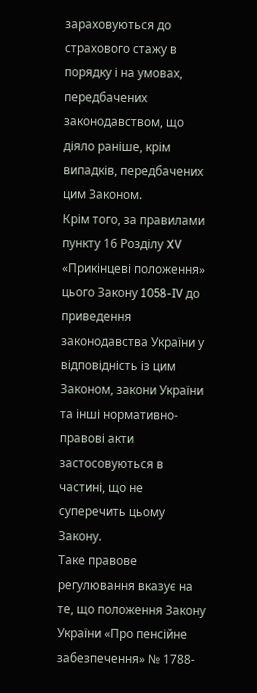зараховуються до страхового стажу в порядку і на умовах, передбачених законодавством, що діяло раніше, крім випадків, передбачених цим Законом.
Крім того, за правилами пункту 16 Розділу XV «Прикінцеві положення» цього Закону 1058-IV до приведення законодавства України у відповідність із цим Законом, закони України та інші нормативно-правові акти застосовуються в частині, що не суперечить цьому Закону.
Таке правове регулювання вказує на те, що положення Закону України «Про пенсійне забезпечення» № 1788-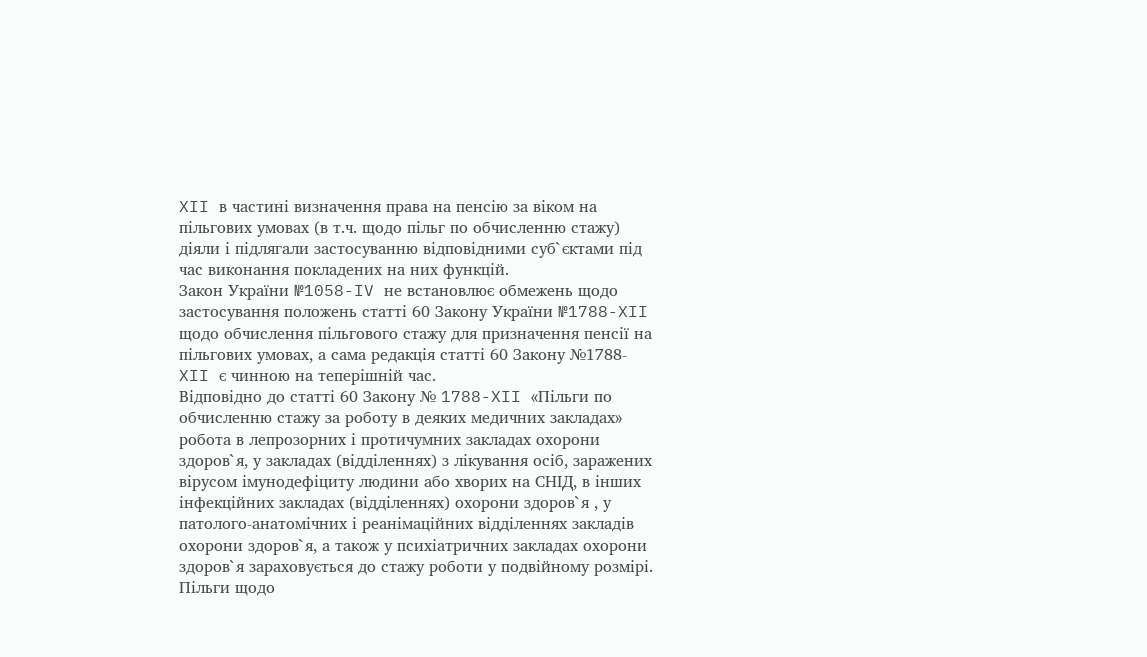XII в частині визначення права на пенсію за віком на пільгових умовах (в т.ч. щодо пільг по обчисленню стажу) діяли і підлягали застосуванню відповідними суб`єктами під час виконання покладених на них функцій.
Закон України №1058-IV не встановлює обмежень щодо застосування положень статті 60 Закону України №1788-XII щодо обчислення пільгового стажу для призначення пенсії на пільгових умовах, а сама редакція статті 60 Закону №1788-XII є чинною на теперішній час.
Відповідно до статті 60 Закону № 1788-XII «Пільги по обчисленню стажу за роботу в деяких медичних закладах» робота в лепрозорних і протичумних закладах охорони здоров`я, у закладах (відділеннях) з лікування осіб, заражених вірусом імунодефіциту людини або хворих на СНІД, в інших інфекційних закладах (відділеннях) охорони здоров`я , у патолого-анатомічних і реанімаційних відділеннях закладів охорони здоров`я, а також у психіатричних закладах охорони здоров`я зараховується до стажу роботи у подвійному розмірі.
Пільги щодо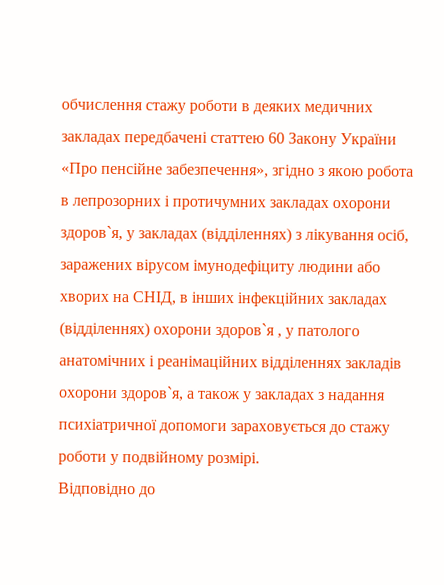обчислення стажу роботи в деяких медичних закладах передбачені статтею 60 Закону України «Про пенсійне забезпечення», згідно з якою робота в лепрозорних і протичумних закладах охорони здоров`я, у закладах (відділеннях) з лікування осіб, заражених вірусом імунодефіциту людини або хворих на СНІД, в інших інфекційних закладах (відділеннях) охорони здоров`я , у патолого анатомічних і реанімаційних відділеннях закладів охорони здоров`я, а також у закладах з надання психіатричної допомоги зараховується до стажу роботи у подвійному розмірі.
Відповідно до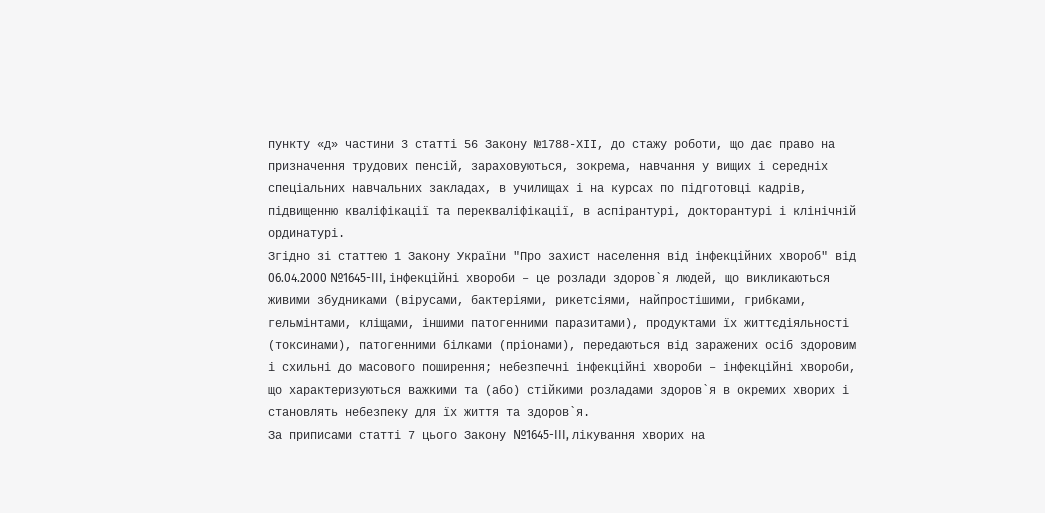пункту «д» частини 3 статті 56 Закону №1788-ХІІ, до стажу роботи, що дає право на призначення трудових пенсій, зараховуються, зокрема, навчання у вищих і середніх спеціальних навчальних закладах, в училищах і на курсах по підготовці кадрів, підвищенню кваліфікації та перекваліфікації, в аспірантурі, докторантурі і клінічній ординатурі.
Згідно зі статтею 1 Закону України "Про захист населення від інфекційних хвороб" від 06.04.2000 №1645-III, інфекційні хвороби – це розлади здоров`я людей, що викликаються живими збудниками (вірусами, бактеріями, рикетсіями, найпростішими, грибками, гельмінтами, кліщами, іншими патогенними паразитами), продуктами їх життєдіяльності (токсинами), патогенними білками (пріонами), передаються від заражених осіб здоровим і схильні до масового поширення; небезпечні інфекційні хвороби – інфекційні хвороби, що характеризуються важкими та (або) стійкими розладами здоров`я в окремих хворих і становлять небезпеку для їх життя та здоров`я.
За приписами статті 7 цього Закону №1645-III, лікування хворих на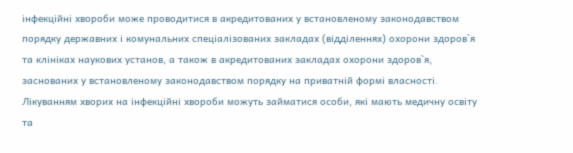інфекційні хвороби може проводитися в акредитованих у встановленому законодавством порядку державних і комунальних спеціалізованих закладах (відділеннях) охорони здоров`я та клініках наукових установ, а також в акредитованих закладах охорони здоров`я, заснованих у встановленому законодавством порядку на приватній формі власності. Лікуванням хворих на інфекційні хвороби можуть займатися особи, які мають медичну освіту та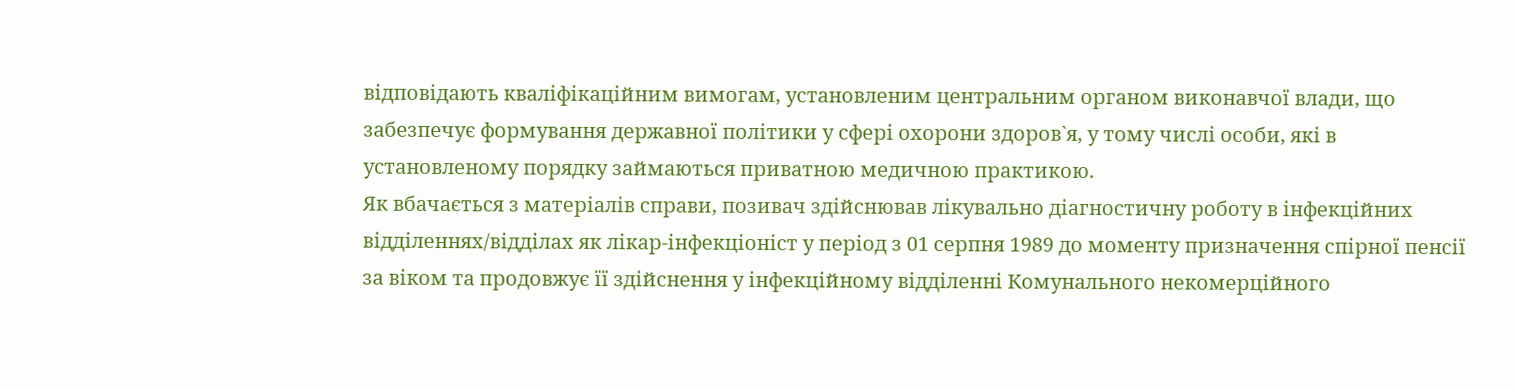відповідають кваліфікаційним вимогам, установленим центральним органом виконавчої влади, що забезпечує формування державної політики у сфері охорони здоров`я, у тому числі особи, які в установленому порядку займаються приватною медичною практикою.
Як вбачається з матеріалів справи, позивач здійснював лікувально діагностичну роботу в інфекційних відділеннях/відділах як лікар-інфекціоніст у період з 01 серпня 1989 до моменту призначення спірної пенсії за віком та продовжує її здійснення у інфекційному відділенні Комунального некомерційного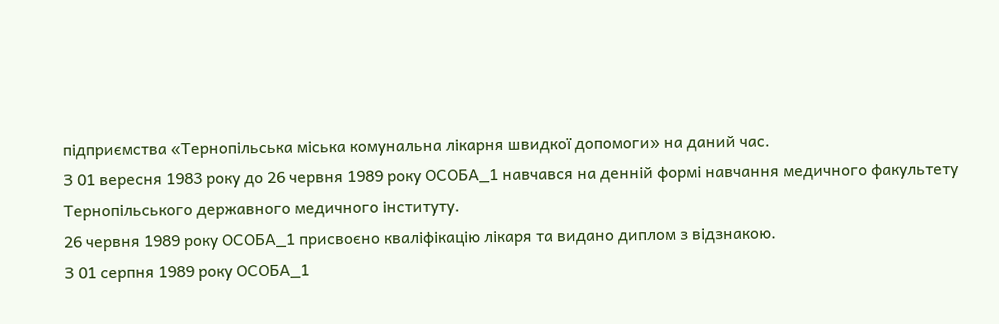підприємства «Тернопільська міська комунальна лікарня швидкої допомоги» на даний час.
З 01 вересня 1983 року до 26 червня 1989 року ОСОБА_1 навчався на денній формі навчання медичного факультету Тернопільського державного медичного інституту.
26 червня 1989 року ОСОБА_1 присвоєно кваліфікацію лікаря та видано диплом з відзнакою.
З 01 серпня 1989 року ОСОБА_1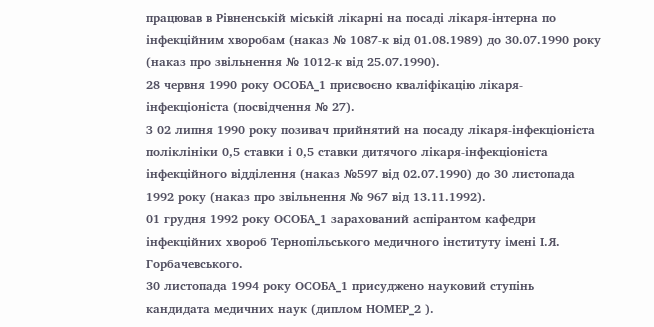працював в Рівненській міській лікарні на посаді лікаря-інтерна по інфекційним хворобам (наказ № 1087-к від 01.08.1989) до 30.07.1990 року (наказ про звільнення № 1012-к від 25.07.1990).
28 червня 1990 року ОСОБА_1 присвоєно кваліфікацію лікаря-інфекціоніста (посвідчення № 27).
З 02 липня 1990 року позивач прийнятий на посаду лікаря-інфекціоніста поліклініки 0,5 ставки і 0,5 ставки дитячого лікаря-інфекціоніста інфекційного відділення (наказ №597 від 02.07.1990) до 30 листопада 1992 року (наказ про звільнення № 967 від 13.11.1992).
01 грудня 1992 року ОСОБА_1 зарахований аспірантом кафедри інфекційних хвороб Тернопільського медичного інституту імені І.Я. Горбачевського.
30 листопада 1994 року ОСОБА_1 присуджено науковий ступінь кандидата медичних наук (диплом НОМЕР_2 ).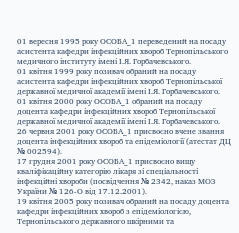01 вересня 1995 року ОСОБА_1 переведений на посаду асистента кафедри інфекційних хвороб Тернопільського медичного інституту імені І.Я. Горбачевського.
01 квітня 1999 року позивач обраний на посаду асистента кафедри інфекційних хвороб Тернопільської державної медичної академії імені І.Я. Горбачевського.
01 квітня 2000 року ОСОБА_1 обраний на посаду доцента кафедри інфекційних хвороб Тернопільської державної медичної академії імені І.Я. Горбачевського.
26 червня 2001 року ОСОБА_1 присвоєно вчене звання доцента інфекційних хвороб та епідеміології (атестат ДЦ № 002594).
17 грудня 2001 року ОСОБА_1 присвоєно вищу кваліфікаційну категорію лікаря зі спеціальності інфекційні хвороби (посвідчення № 2342, наказ МОЗ України № 126-О від 17.12.2001).
19 квітня 2005 року позивач обраний на посаду доцента кафедри інфекційних хвороб з епідеміологією, Тернопільського державного шкірними та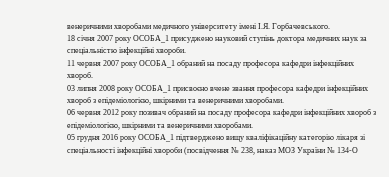венеричними хворобами медичного університету імені І.Я. Горбачевського.
18 січня 2007 року ОСОБА_1 присуджено науковий ступінь доктора медичних наук за спеціальністю інфекційні хвороби.
11 червня 2007 року ОСОБА_1 обраний на посаду професора кафедри інфекційних хвороб.
03 липня 2008 року ОСОБА_1 присвоєно вчене звання професора кафедри інфекційних хвороб з епідеміологією, шкірними та венеричними хворобами.
06 червня 2012 року позивач обраний на посаду професора кафедри інфекційних хвороб з епідеміологією, шкірними та венеричними хворобами.
05 грудня 2016 року ОСОБА_1 підтверджено вищу кваліфікаційну категорію лікаря зі спеціальності інфекційні хвороби (посвідчення № 238, наказ МОЗ України № 134-О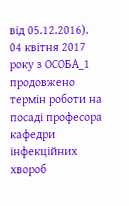від 05.12.2016).
04 квітня 2017 року з ОСОБА_1 продовжено термін роботи на посаді професора кафедри інфекційних хвороб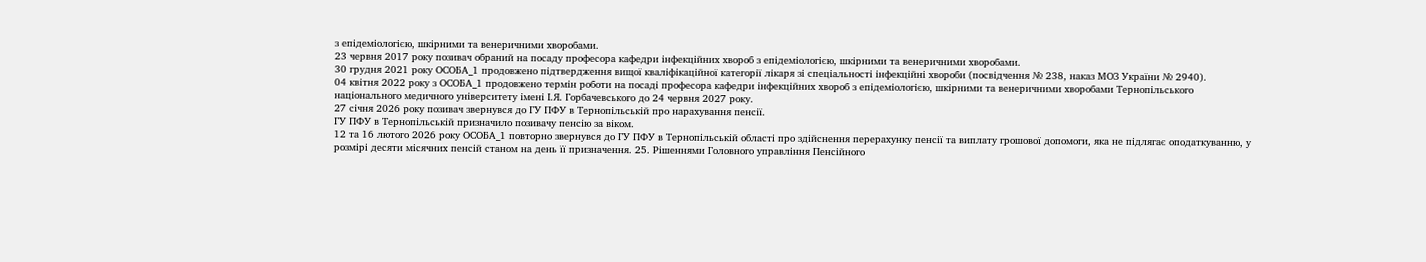з епідеміологією, шкірними та венеричними хворобами.
23 червня 2017 року позивач обраний на посаду професора кафедри інфекційних хвороб з епідеміологією, шкірними та венеричними хворобами.
30 грудня 2021 року ОСОБА_1 продовжено підтвердження вищої кваліфікаційної категорії лікаря зі спеціальності інфекційні хвороби (посвідчення № 238, наказ МОЗ України № 2940).
04 квітня 2022 року з ОСОБА_1 продовжено термін роботи на посаді професора кафедри інфекційних хвороб з епідеміологією, шкірними та венеричними хворобами Тернопільського національного медичного університету імені І.Я. Горбачевського до 24 червня 2027 року.
27 січня 2026 року позивач звернувся до ГУ ПФУ в Тернопільській про нарахування пенсії.
ГУ ПФУ в Тернопільській призначило позивачу пенсію за віком.
12 та 16 лютого 2026 року ОСОБА_1 повторно звернувся до ГУ ПФУ в Тернопільській області про здійснення перерахунку пенсії та виплату грошової допомоги, яка не підлягає оподаткуванню, у розмірі десяти місячних пенсій станом на день її призначення. 25. Рішеннями Головного управління Пенсійного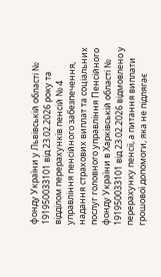фонду України у Львівській області № 191950033101 від 23.02.2026 року та відділом перерахунків пенсій № 4 управління пенсійного забезпечення, надання страхових виплат та соціальних послуг головного управління Пенсійного фонду України в Харківській області № 191950033101 від 23.02.2026 відмовлено у перерахунку пенсії, а питання виплати грошової допомоги, яка не підлягає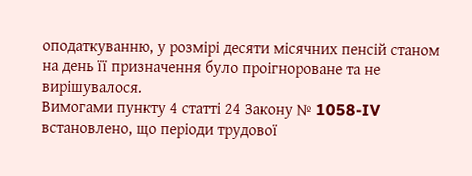оподаткуванню, у розмірі десяти місячних пенсій станом на день її призначення було проігнороване та не вирішувалося.
Вимогами пункту 4 статті 24 Закону № 1058-IV встановлено, що періоди трудової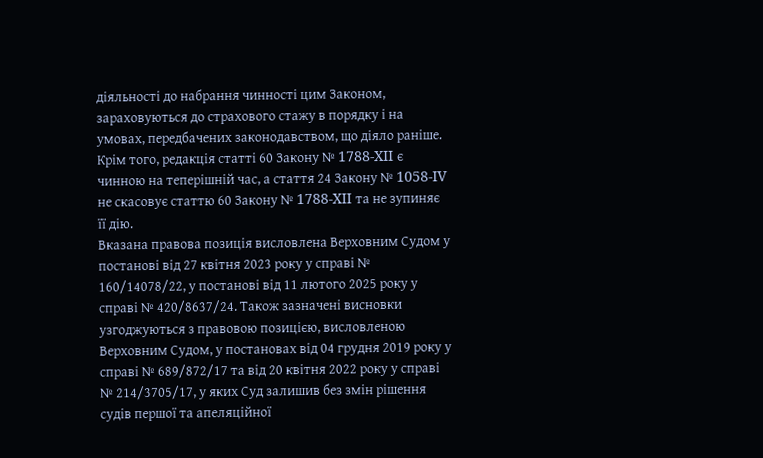діяльності до набрання чинності цим Законом, зараховуються до страхового стажу в порядку і на умовах, передбачених законодавством, що діяло раніше.
Крім того, редакція статті 60 Закону № 1788-XII є чинною на теперішній час, а стаття 24 Закону № 1058-IV не скасовує статтю 60 Закону № 1788-XII та не зупиняє її дію.
Вказана правова позиція висловлена Верховним Судом у постанові від 27 квітня 2023 року у справі № 160/14078/22, у постанові від 11 лютого 2025 року у справі № 420/8637/24. Також зазначені висновки узгоджуються з правовою позицією, висловленою Верховним Судом, у постановах від 04 грудня 2019 року у справі № 689/872/17 та від 20 квітня 2022 року у справі № 214/3705/17, у яких Суд залишив без змін рішення судів першої та апеляційної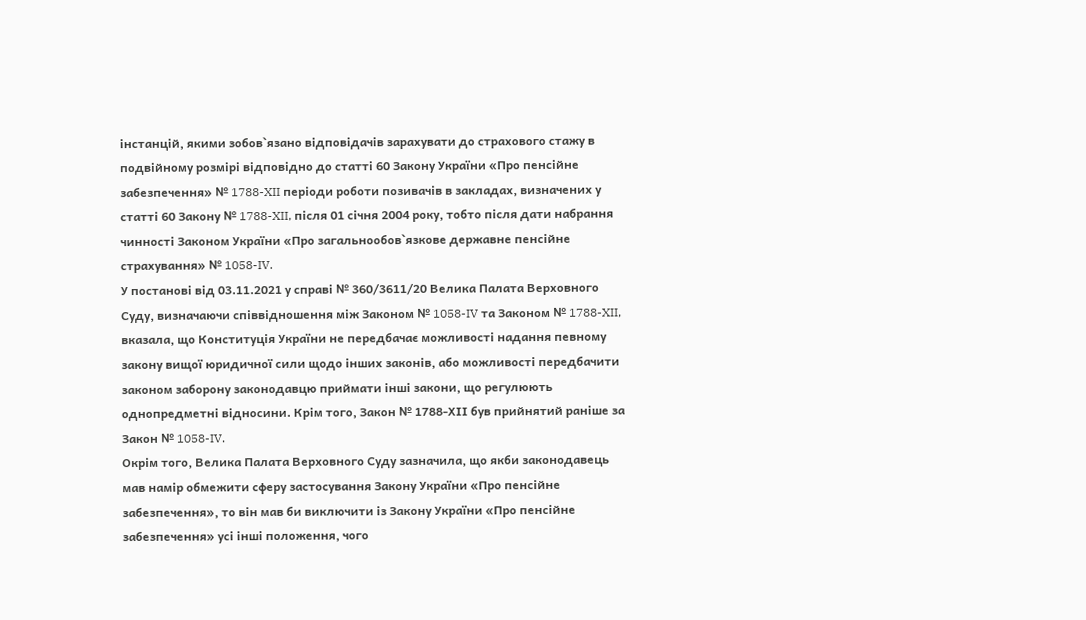інстанцій, якими зобов`язано відповідачів зарахувати до страхового стажу в подвійному розмірі відповідно до статті 60 Закону України «Про пенсійне забезпечення» № 1788-XII періоди роботи позивачів в закладах, визначених у статті 60 Закону № 1788-XII, після 01 січня 2004 року, тобто після дати набрання чинності Законом України «Про загальнообов`язкове державне пенсійне страхування» № 1058-IV.
У постанові від 03.11.2021 у справі № 360/3611/20 Велика Палата Верховного Суду, визначаючи співвідношення між Законом № 1058-IV та Законом № 1788-XII, вказала, що Конституція України не передбачає можливості надання певному закону вищої юридичної сили щодо інших законів, або можливості передбачити законом заборону законодавцю приймати інші закони, що регулюють однопредметні відносини. Крім того, Закон № 1788-ХІІ був прийнятий раніше за Закон № 1058-IV.
Окрім того, Велика Палата Верховного Суду зазначила, що якби законодавець мав намір обмежити сферу застосування Закону України «Про пенсійне забезпечення», то він мав би виключити із Закону України «Про пенсійне забезпечення» усі інші положення, чого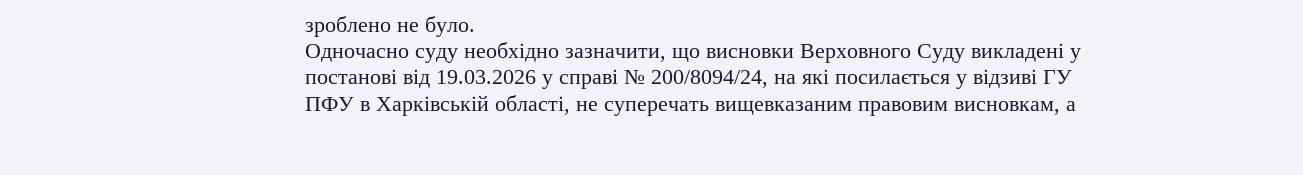зроблено не було.
Одночасно суду необхідно зазначити, що висновки Верховного Суду викладені у постанові від 19.03.2026 у справі № 200/8094/24, на які посилається у відзиві ГУ ПФУ в Харківській області, не суперечать вищевказаним правовим висновкам, а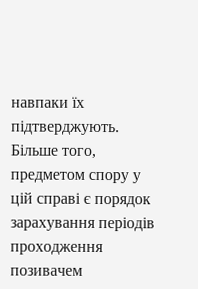навпаки їх підтверджують. Більше того, предметом спору у цій справі є порядок зарахування періодів проходження позивачем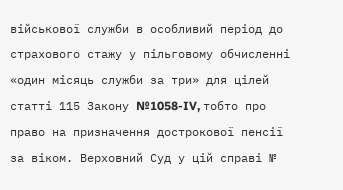військової служби в особливий період до страхового стажу у пільговому обчисленні «один місяць служби за три» для цілей статті 115 Закону №1058-IV, тобто про право на призначення дострокової пенсії за віком. Верховний Суд у цій справі №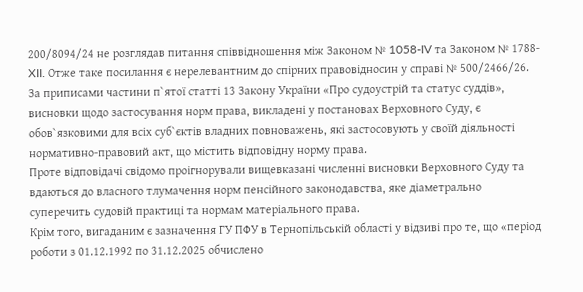200/8094/24 не розглядав питання співвідношення між Законом № 1058-IV та Законом № 1788-XII. Отже таке посилання є нерелевантним до спірних правовідносин у справі № 500/2466/26.
За приписами частини п`ятої статті 13 Закону України «Про судоустрій та статус суддів», висновки щодо застосування норм права, викладені у постановах Верховного Суду, є обов`язковими для всіх суб`єктів владних повноважень, які застосовують у своїй діяльності нормативно-правовий акт, що містить відповідну норму права.
Проте відповідачі свідомо проігнорували вищевказані численні висновки Верховного Суду та вдаються до власного тлумачення норм пенсійного законодавства, яке діаметрально суперечить судовій практиці та нормам матеріального права.
Крім того, вигаданим є зазначення ГУ ПФУ в Тернопільській області у відзиві про те, що «період роботи з 01.12.1992 по 31.12.2025 обчислено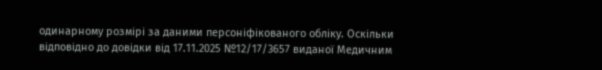одинарному розмірі за даними персоніфікованого обліку. Оскільки відповідно до довідки від 17.11.2025 №12/17/3657 виданої Медичним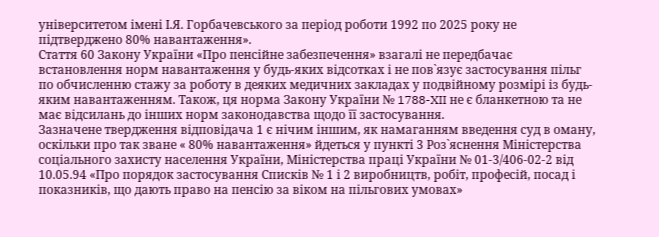університетом імені І.Я. Горбачевського за період роботи 1992 по 2025 року не підтверджено 80% навантаження».
Стаття 60 Закону України «Про пенсійне забезпечення» взагалі не передбачає встановлення норм навантаження у будь-яких відсотках і не пов`язує застосування пільг по обчисленню стажу за роботу в деяких медичних закладах у подвійному розмірі із будь-яким навантаженням. Також, ця норма Закону України № 1788-XII не є бланкетною та не має відсилань до інших норм законодавства щодо її застосування.
Зазначене твердження відповідача 1 є нічим іншим, як намаганням введення суд в оману, оскільки про так зване « 80% навантаження» йдеться у пункті 3 Роз`яснення Міністерства соціального захисту населення України, Міністерства праці України № 01-3/406-02-2 від 10.05.94 «Про порядок застосування Списків № 1 і 2 виробництв, робіт, професій, посад і показників, що дають право на пенсію за віком на пільгових умовах»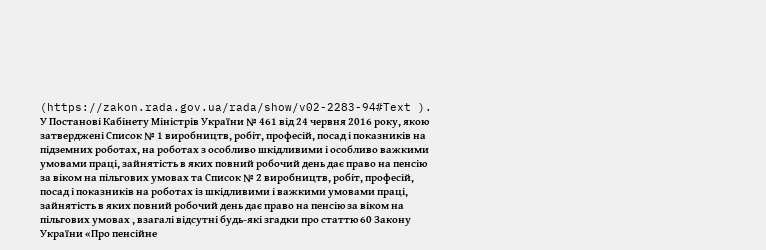(https://zakon.rada.gov.ua/rada/show/v02-2283-94#Text ).
У Постанові Кабінету Міністрів України № 461 від 24 червня 2016 року, якою затверджені Список № 1 виробництв, робіт, професій, посад і показників на підземних роботах, на роботах з особливо шкідливими і особливо важкими умовами праці, зайнятість в яких повний робочий день дає право на пенсію за віком на пільгових умовах та Список № 2 виробництв, робіт, професій, посад і показників на роботах із шкідливими і важкими умовами праці, зайнятість в яких повний робочий день дає право на пенсію за віком на пільгових умовах , взагалі відсутні будь-які згадки про статтю 60 Закону України «Про пенсійне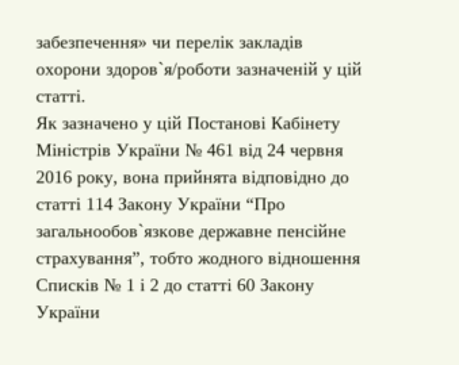забезпечення» чи перелік закладів охорони здоров`я/роботи зазначеній у цій статті.
Як зазначено у цій Постанові Кабінету Міністрів України № 461 від 24 червня 2016 року, вона прийнята відповідно до статті 114 Закону України “Про загальнообов`язкове державне пенсійне страхування”, тобто жодного відношення Списків № 1 і 2 до статті 60 Закону України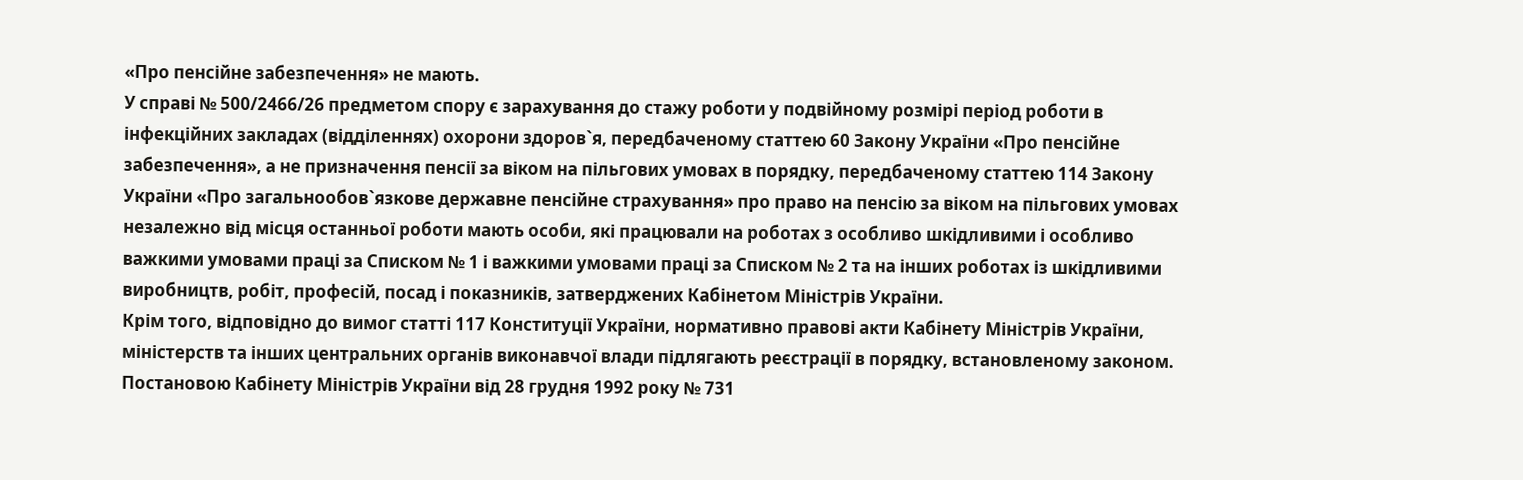«Про пенсійне забезпечення» не мають.
У справі № 500/2466/26 предметом спору є зарахування до стажу роботи у подвійному розмірі період роботи в інфекційних закладах (відділеннях) охорони здоров`я, передбаченому статтею 60 Закону України «Про пенсійне забезпечення», а не призначення пенсії за віком на пільгових умовах в порядку, передбаченому статтею 114 Закону України «Про загальнообов`язкове державне пенсійне страхування» про право на пенсію за віком на пільгових умовах незалежно від місця останньої роботи мають особи, які працювали на роботах з особливо шкідливими і особливо важкими умовами праці за Списком № 1 і важкими умовами праці за Списком № 2 та на інших роботах із шкідливими виробництв, робіт, професій, посад і показників, затверджених Кабінетом Міністрів України.
Крім того, відповідно до вимог статті 117 Конституції України, нормативно правові акти Кабінету Міністрів України, міністерств та інших центральних органів виконавчої влади підлягають реєстрації в порядку, встановленому законом.
Постановою Кабінету Міністрів України від 28 грудня 1992 року № 731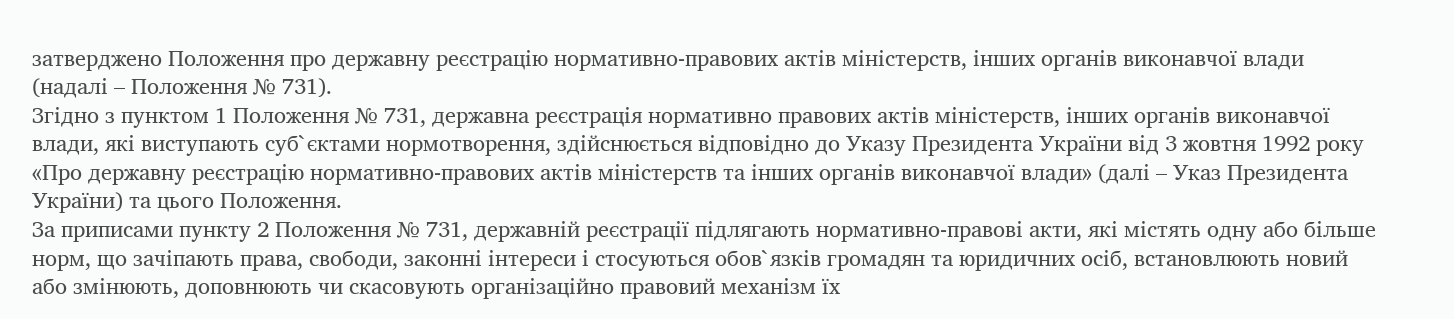затверджено Положення про державну реєстрацію нормативно-правових актів міністерств, інших органів виконавчої влади (надалі – Положення № 731).
Згідно з пунктом 1 Положення № 731, державна реєстрація нормативно правових актів міністерств, інших органів виконавчої влади, які виступають суб`єктами нормотворення, здійснюється відповідно до Указу Президента України від 3 жовтня 1992 року «Про державну реєстрацію нормативно-правових актів міністерств та інших органів виконавчої влади» (далі – Указ Президента України) та цього Положення.
За приписами пункту 2 Положення № 731, державній реєстрації підлягають нормативно-правові акти, які містять одну або більше норм, що зачіпають права, свободи, законні інтереси і стосуються обов`язків громадян та юридичних осіб, встановлюють новий або змінюють, доповнюють чи скасовують організаційно правовий механізм їх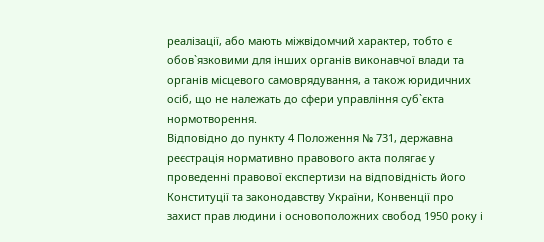реалізації, або мають міжвідомчий характер, тобто є обов`язковими для інших органів виконавчої влади та органів місцевого самоврядування, а також юридичних осіб, що не належать до сфери управління суб`єкта нормотворення.
Відповідно до пункту 4 Положення № 731, державна реєстрація нормативно правового акта полягає у проведенні правової експертизи на відповідність його Конституції та законодавству України, Конвенції про захист прав людини і основоположних свобод 1950 року і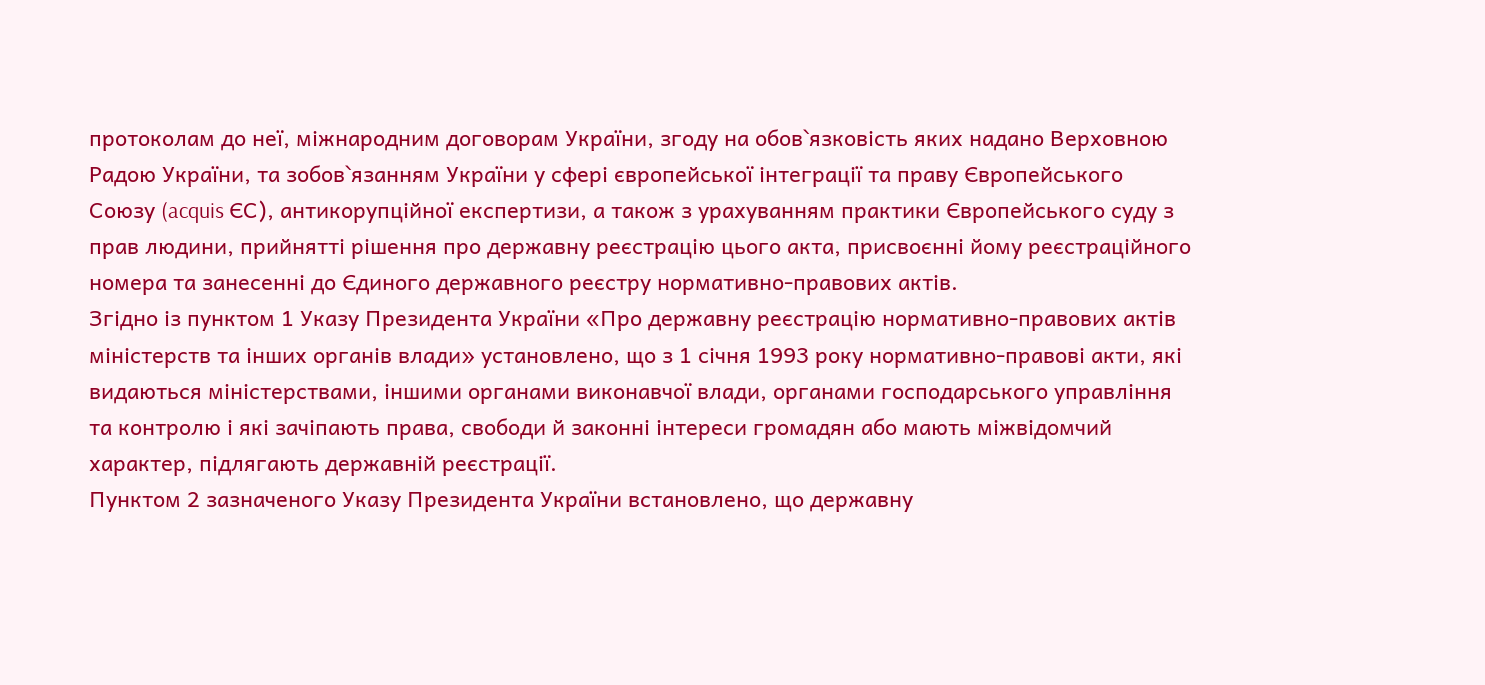протоколам до неї, міжнародним договорам України, згоду на обов`язковість яких надано Верховною Радою України, та зобов`язанням України у сфері європейської інтеграції та праву Європейського Союзу (acquis ЄС), антикорупційної експертизи, а також з урахуванням практики Європейського суду з прав людини, прийнятті рішення про державну реєстрацію цього акта, присвоєнні йому реєстраційного номера та занесенні до Єдиного державного реєстру нормативно-правових актів.
Згідно із пунктом 1 Указу Президента України «Про державну реєстрацію нормативно-правових актів міністерств та інших органів влади» установлено, що з 1 січня 1993 року нормативно-правові акти, які видаються міністерствами, іншими органами виконавчої влади, органами господарського управління та контролю і які зачіпають права, свободи й законні інтереси громадян або мають міжвідомчий характер, підлягають державній реєстрації.
Пунктом 2 зазначеного Указу Президента України встановлено, що державну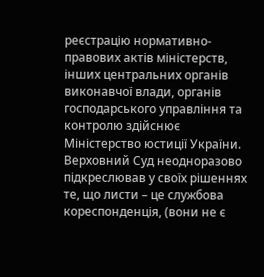реєстрацію нормативно-правових актів міністерств, інших центральних органів виконавчої влади, органів господарського управління та контролю здійснює Міністерство юстиції України.
Верховний Суд неодноразово підкреслював у своїх рішеннях те, що листи – це службова кореспонденція, (вони не є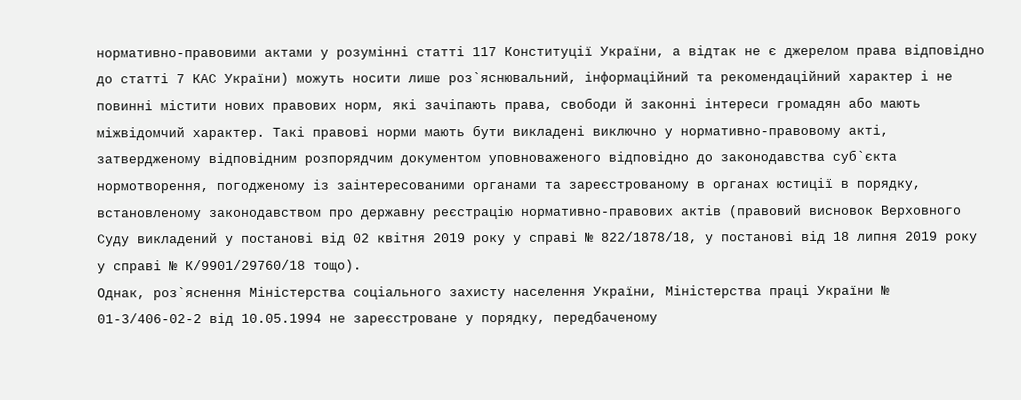нормативно-правовими актами у розумінні статті 117 Конституції України, а відтак не є джерелом права відповідно до статті 7 КАС України) можуть носити лише роз`яснювальний, інформаційний та рекомендаційний характер і не повинні містити нових правових норм, які зачіпають права, свободи й законні інтереси громадян або мають міжвідомчий характер. Такі правові норми мають бути викладені виключно у нормативно-правовому акті, затвердженому відповідним розпорядчим документом уповноваженого відповідно до законодавства суб`єкта нормотворення, погодженому із заінтересованими органами та зареєстрованому в органах юстиції в порядку, встановленому законодавством про державну реєстрацію нормативно-правових актів (правовий висновок Верховного Суду викладений у постанові від 02 квітня 2019 року у справі № 822/1878/18, у постанові від 18 липня 2019 року у справі № К/9901/29760/18 тощо).
Однак, роз`яснення Міністерства соціального захисту населення України, Міністерства праці України № 01-3/406-02-2 від 10.05.1994 не зареєстроване у порядку, передбаченому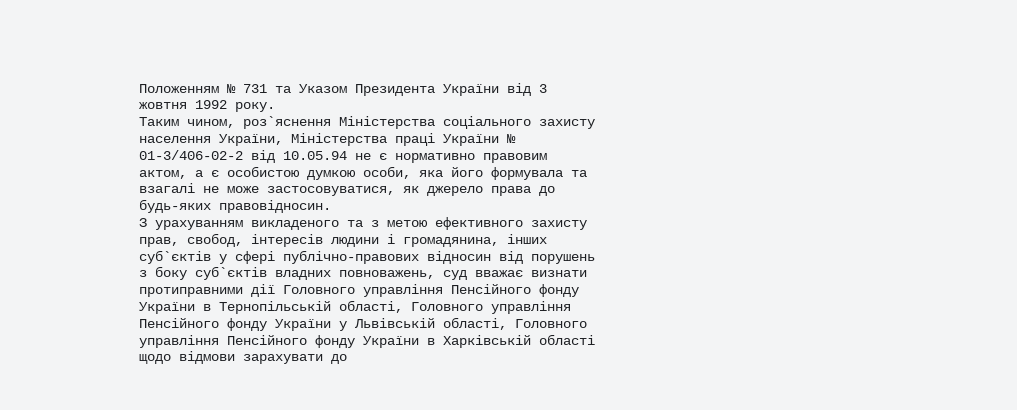Положенням № 731 та Указом Президента України від 3 жовтня 1992 року.
Таким чином, роз`яснення Міністерства соціального захисту населення України, Міністерства праці України № 01-3/406-02-2 від 10.05.94 не є нормативно правовим актом, а є особистою думкою особи, яка його формувала та взагалі не може застосовуватися, як джерело права до будь-яких правовідносин.
З урахуванням викладеного та з метою ефективного захисту прав, свобод, інтересів людини і громадянина, інших суб`єктів у сфері публічно-правових відносин від порушень з боку суб`єктів владних повноважень, суд вважає визнати протиправними дії Головного управління Пенсійного фонду України в Тернопільській області, Головного управління Пенсійного фонду України у Львівській області, Головного управління Пенсійного фонду України в Харківській області щодо відмови зарахувати до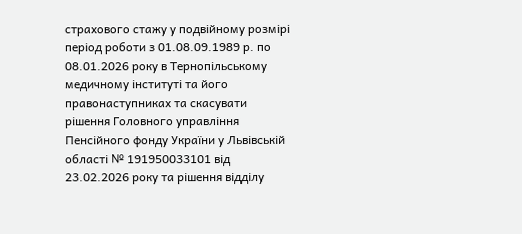страхового стажу у подвійному розмірі період роботи з 01.08.09.1989 р. по 08.01.2026 року в Тернопільському медичному інституті та його правонаступниках та скасувати рішення Головного управління Пенсійного фонду України у Львівській області № 191950033101 від 23.02.2026 року та рішення відділу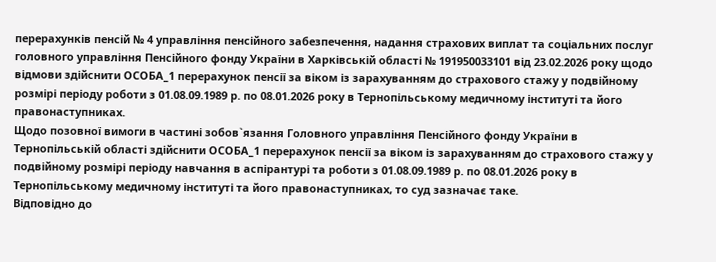перерахунків пенсій № 4 управління пенсійного забезпечення, надання страхових виплат та соціальних послуг головного управління Пенсійного фонду України в Харківській області № 191950033101 від 23.02.2026 року щодо відмови здійснити ОСОБА_1 перерахунок пенсії за віком із зарахуванням до страхового стажу у подвійному розмірі періоду роботи з 01.08.09.1989 р. по 08.01.2026 року в Тернопільському медичному інституті та його правонаступниках.
Щодо позовної вимоги в частині зобов`язання Головного управління Пенсійного фонду України в Тернопільській області здійснити ОСОБА_1 перерахунок пенсії за віком із зарахуванням до страхового стажу у подвійному розмірі періоду навчання в аспірантурі та роботи з 01.08.09.1989 р. по 08.01.2026 року в Тернопільському медичному інституті та його правонаступниках, то суд зазначає таке.
Відповідно до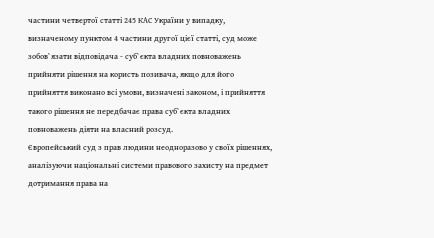частини четвертої статті 245 КАС України у випадку, визначеному пунктом 4 частини другої цієї статті, суд може зобов`язати відповідача - суб`єкта владних повноважень прийняти рішення на користь позивача, якщо для його прийняття виконано всі умови, визначені законом, і прийняття такого рішення не передбачає права суб`єкта владних повноважень діяти на власний розсуд.
Європейський суд з прав людини неодноразово у своїх рішеннях, аналізуючи національні системи правового захисту на предмет дотримання права на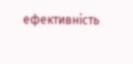ефективність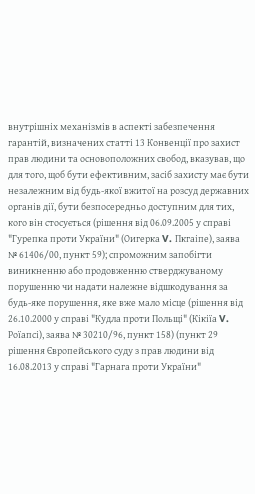внутрішніх механізмів в аспекті забезпечення гарантій, визначених статті 13 Конвенції про захист прав людини та основоположних свобод, вказував, що для того, щоб бути ефективним, засіб захисту має бути незалежним від будь-якої вжитої на розсуд державних органів дії, бути безпосередньо доступним для тих, кого він стосується (рішення від 06.09.2005 у справі "Гурепка проти України" (Оигерка V. Пкгаіпе), заява № 61406/00, пункт 59); спроможним запобігти виникненню або продовженню стверджуваному порушенню чи надати належне відшкодування за будь-яке порушення, яке вже мало місце (рішення від 26.10.2000 у справі "Кудла проти Польщі" (Кікіїа V. Роїапсі), заява № 30210/96, пункт 158) (пункт 29 рішення Європейського суду з прав людини від 16.08.2013 у справі "Гарнага проти України"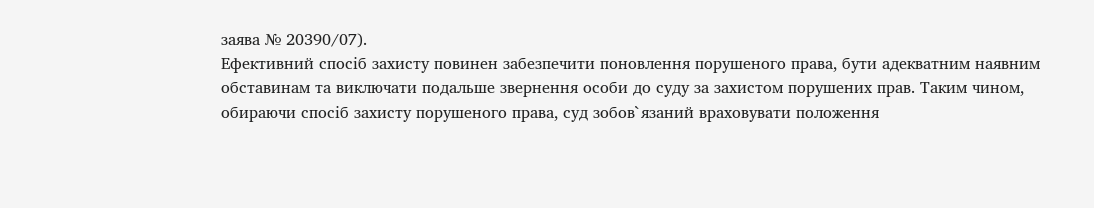заява № 20390/07).
Ефективний спосіб захисту повинен забезпечити поновлення порушеного права, бути адекватним наявним обставинам та виключати подальше звернення особи до суду за захистом порушених прав. Таким чином, обираючи спосіб захисту порушеного права, суд зобов`язаний враховувати положення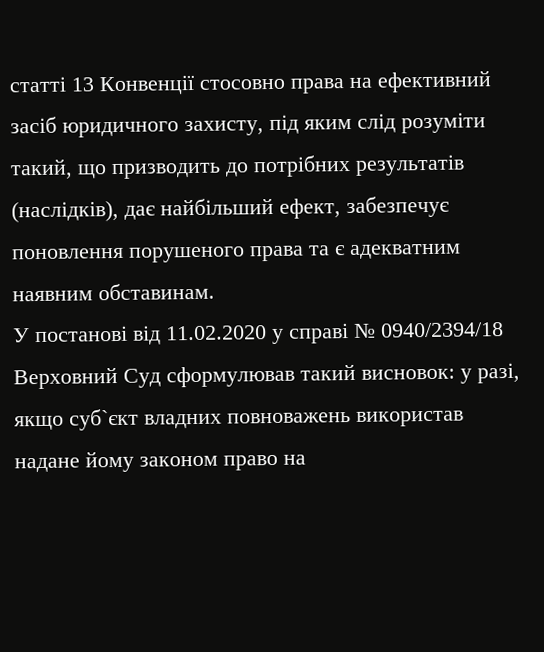статті 13 Конвенції стосовно права на ефективний засіб юридичного захисту, під яким слід розуміти такий, що призводить до потрібних результатів (наслідків), дає найбільший ефект, забезпечує поновлення порушеного права та є адекватним наявним обставинам.
У постанові від 11.02.2020 у справі № 0940/2394/18 Верховний Суд сформулював такий висновок: у разі, якщо суб`єкт владних повноважень використав надане йому законом право на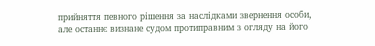прийняття певного рішення за наслідками звернення особи, але останнє визнане судом протиправним з огляду на його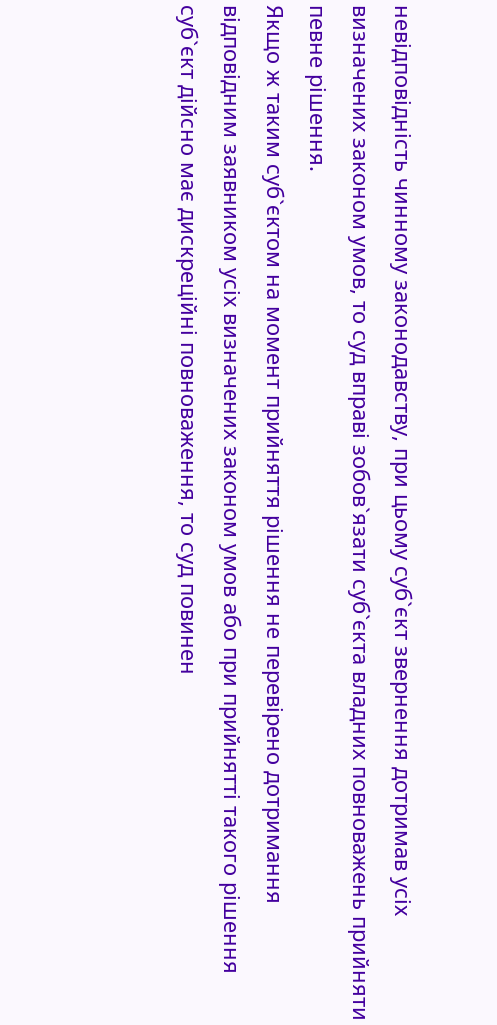невідповідність чинному законодавству, при цьому суб`єкт звернення дотримав усіх визначених законом умов, то суд вправі зобов`язати суб`єкта владних повноважень прийняти певне рішення.
Якщо ж таким суб`єктом на момент прийняття рішення не перевірено дотримання відповідним заявником усіх визначених законом умов або при прийнятті такого рішення суб`єкт дійсно має дискреційні повноваження, то суд повинен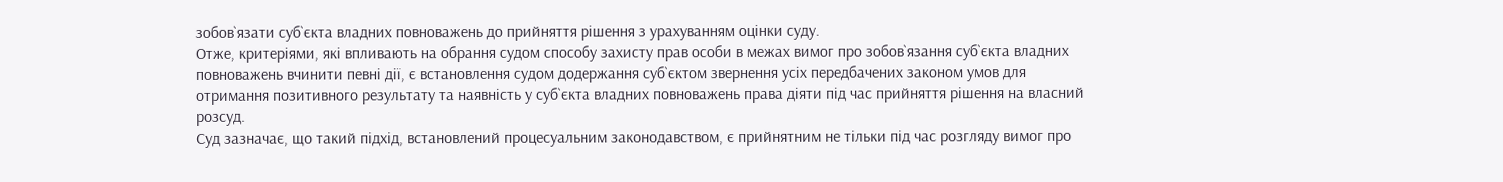зобов`язати суб`єкта владних повноважень до прийняття рішення з урахуванням оцінки суду.
Отже, критеріями, які впливають на обрання судом способу захисту прав особи в межах вимог про зобов`язання суб`єкта владних повноважень вчинити певні дії, є встановлення судом додержання суб`єктом звернення усіх передбачених законом умов для отримання позитивного результату та наявність у суб`єкта владних повноважень права діяти під час прийняття рішення на власний розсуд.
Суд зазначає, що такий підхід, встановлений процесуальним законодавством, є прийнятним не тільки під час розгляду вимог про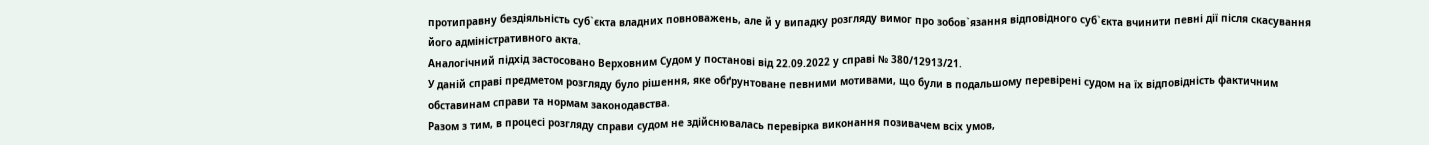протиправну бездіяльність суб`єкта владних повноважень, але й у випадку розгляду вимог про зобов`язання відповідного суб`єкта вчинити певні дії після скасування його адміністративного акта.
Аналогічний підхід застосовано Верховним Судом у постанові від 22.09.2022 у справі № 380/12913/21.
У даній справі предметом розгляду було рішення, яке обґрунтоване певними мотивами, що були в подальшому перевірені судом на їх відповідність фактичним обставинам справи та нормам законодавства.
Разом з тим, в процесі розгляду справи судом не здійснювалась перевірка виконання позивачем всіх умов,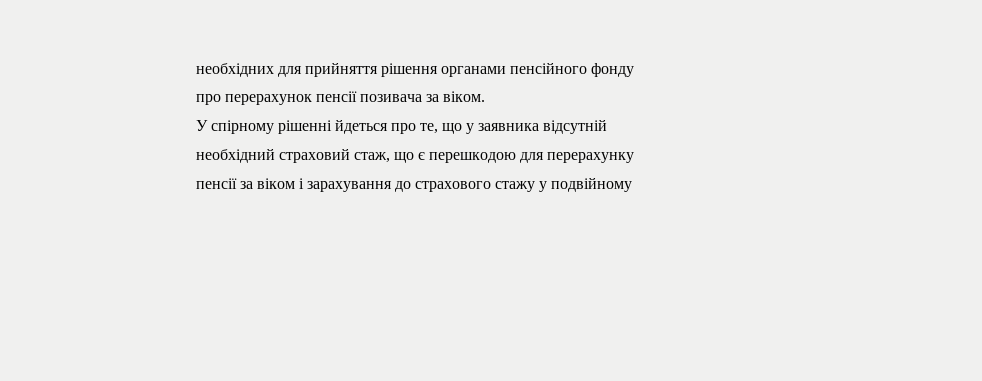необхідних для прийняття рішення органами пенсійного фонду про перерахунок пенсії позивача за віком.
У спірному рішенні йдеться про те, що у заявника відсутній необхідний страховий стаж, що є перешкодою для перерахунку пенсії за віком і зарахування до страхового стажу у подвійному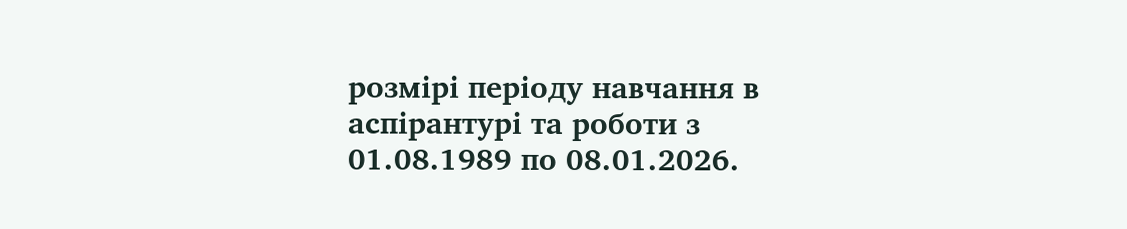розмірі періоду навчання в аспірантурі та роботи з 01.08.1989 по 08.01.2026.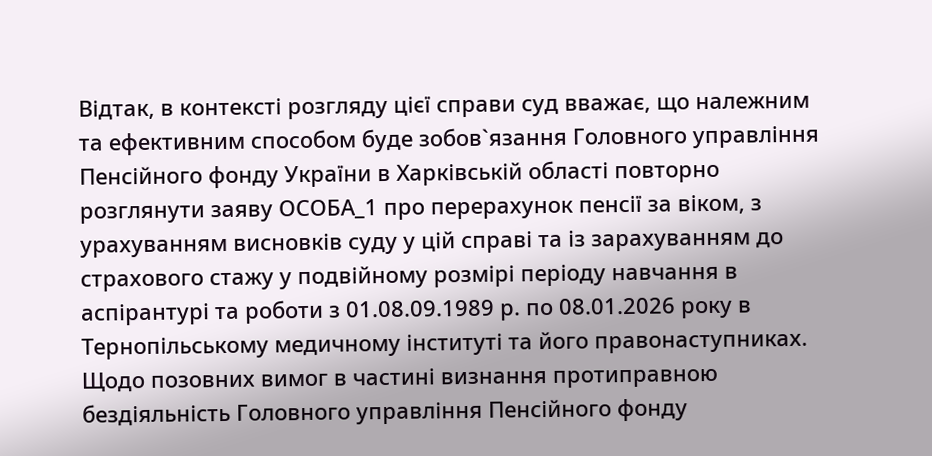Відтак, в контексті розгляду цієї справи суд вважає, що належним та ефективним способом буде зобов`язання Головного управління Пенсійного фонду України в Харківській області повторно розглянути заяву ОСОБА_1 про перерахунок пенсії за віком, з урахуванням висновків суду у цій справі та із зарахуванням до страхового стажу у подвійному розмірі періоду навчання в аспірантурі та роботи з 01.08.09.1989 р. по 08.01.2026 року в Тернопільському медичному інституті та його правонаступниках.
Щодо позовних вимог в частині визнання протиправною бездіяльність Головного управління Пенсійного фонду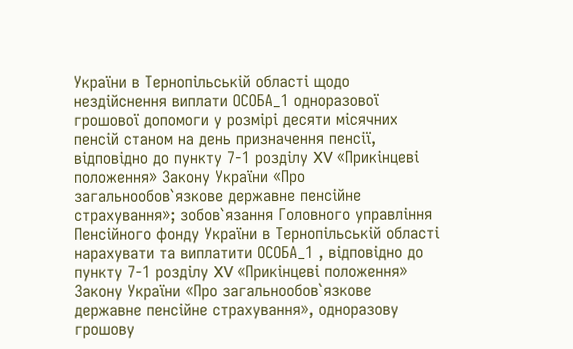України в Тернопільській області щодо нездійснення виплати ОСОБА_1 одноразової грошової допомоги у розмірі десяти місячних пенсій станом на день призначення пенсії, відповідно до пункту 7-1 розділу XV «Прикінцеві положення» Закону України «Про загальнообов`язкове державне пенсійне страхування»; зобов`язання Головного управління Пенсійного фонду України в Тернопільській області нарахувати та виплатити ОСОБА_1 , відповідно до пункту 7-1 розділу XV «Прикінцеві положення» Закону України «Про загальнообов`язкове державне пенсійне страхування», одноразову грошову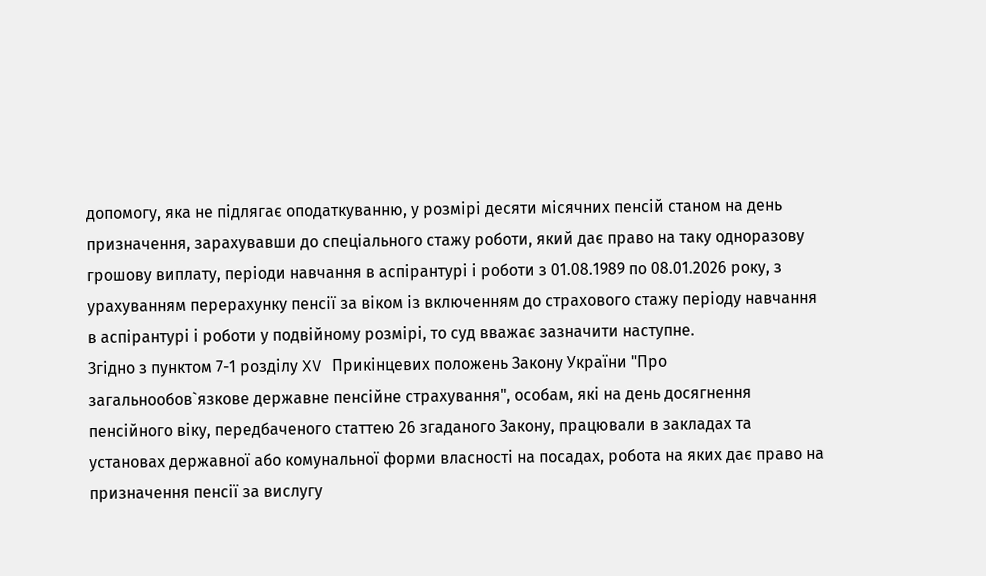допомогу, яка не підлягає оподаткуванню, у розмірі десяти місячних пенсій станом на день призначення, зарахувавши до спеціального стажу роботи, який дає право на таку одноразову грошову виплату, періоди навчання в аспірантурі і роботи з 01.08.1989 по 08.01.2026 року, з урахуванням перерахунку пенсії за віком із включенням до страхового стажу періоду навчання в аспірантурі і роботи у подвійному розмірі, то суд вважає зазначити наступне.
Згідно з пунктом 7-1 розділу XV Прикінцевих положень Закону України "Про загальнообов`язкове державне пенсійне страхування", особам, які на день досягнення пенсійного віку, передбаченого статтею 26 згаданого Закону, працювали в закладах та установах державної або комунальної форми власності на посадах, робота на яких дає право на призначення пенсії за вислугу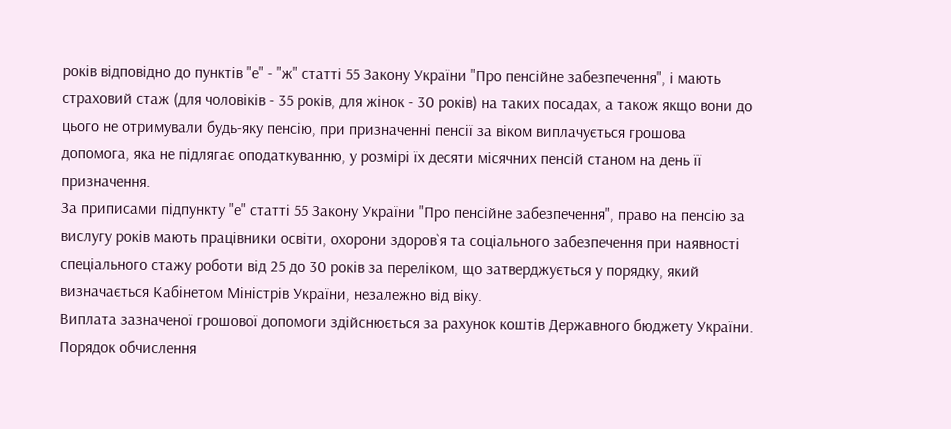років відповідно до пунктів "е" - "ж" статті 55 Закону України "Про пенсійне забезпечення", і мають страховий стаж (для чоловіків - 35 років, для жінок - 30 років) на таких посадах, а також якщо вони до цього не отримували будь-яку пенсію, при призначенні пенсії за віком виплачується грошова допомога, яка не підлягає оподаткуванню, у розмірі їх десяти місячних пенсій станом на день її призначення.
За приписами підпункту "е" статті 55 Закону України "Про пенсійне забезпечення", право на пенсію за вислугу років мають працівники освіти, охорони здоров`я та соціального забезпечення при наявності спеціального стажу роботи від 25 до 30 років за переліком, що затверджується у порядку, який визначається Кабінетом Міністрів України, незалежно від віку.
Виплата зазначеної грошової допомоги здійснюється за рахунок коштів Державного бюджету України.
Порядок обчислення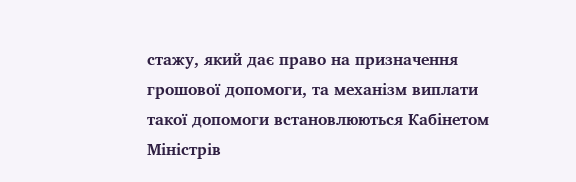стажу, який дає право на призначення грошової допомоги, та механізм виплати такої допомоги встановлюються Кабінетом Міністрів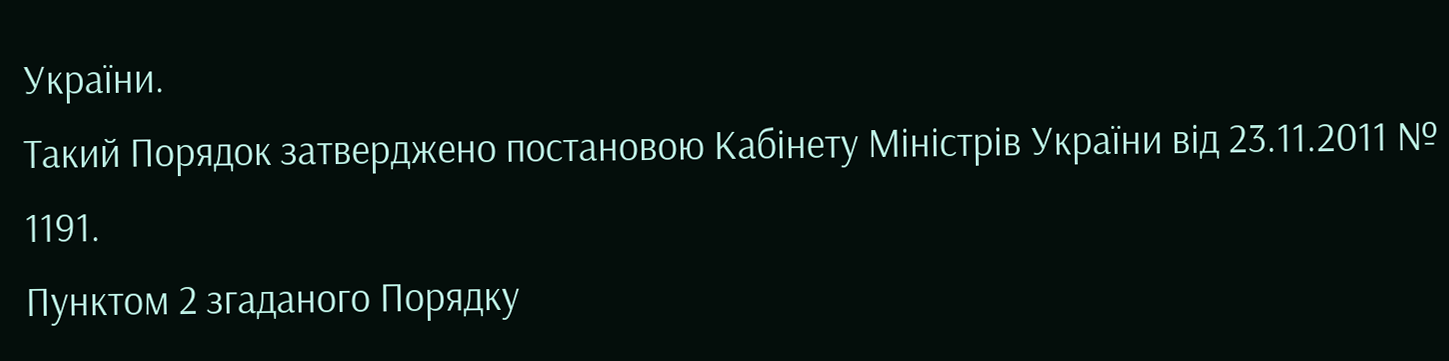України.
Такий Порядок затверджено постановою Кабінету Міністрів України від 23.11.2011 № 1191.
Пунктом 2 згаданого Порядку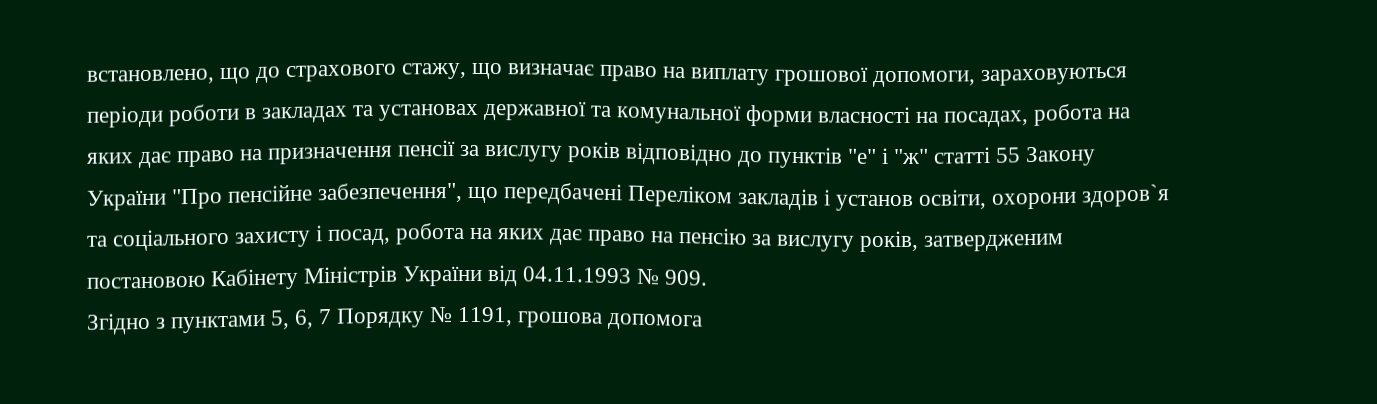встановлено, що до страхового стажу, що визначає право на виплату грошової допомоги, зараховуються періоди роботи в закладах та установах державної та комунальної форми власності на посадах, робота на яких дає право на призначення пенсії за вислугу років відповідно до пунктів "е" і "ж" статті 55 Закону України "Про пенсійне забезпечення", що передбачені Переліком закладів і установ освіти, охорони здоров`я та соціального захисту і посад, робота на яких дає право на пенсію за вислугу років, затвердженим постановою Кабінету Міністрів України від 04.11.1993 № 909.
Згідно з пунктами 5, 6, 7 Порядку № 1191, грошова допомога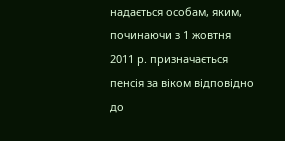надається особам, яким, починаючи з 1 жовтня 2011 р. призначається пенсія за віком відповідно до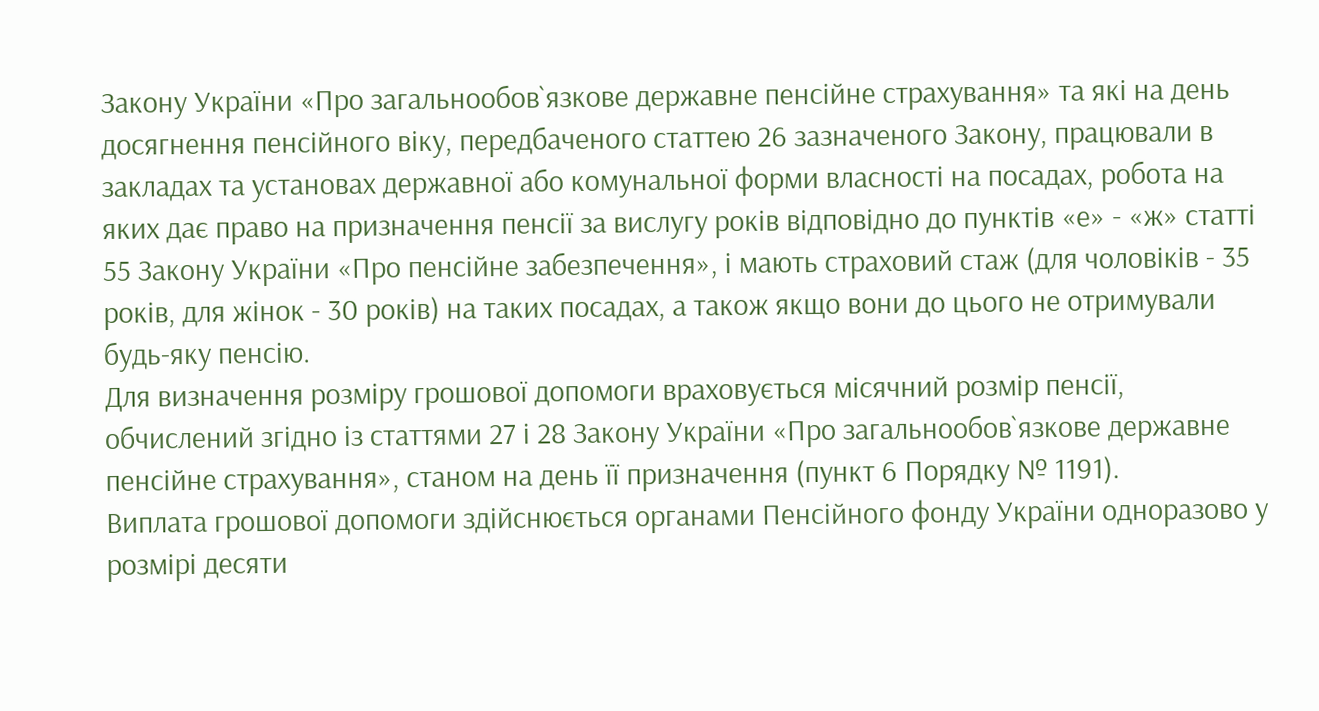Закону України «Про загальнообов`язкове державне пенсійне страхування» та які на день досягнення пенсійного віку, передбаченого статтею 26 зазначеного Закону, працювали в закладах та установах державної або комунальної форми власності на посадах, робота на яких дає право на призначення пенсії за вислугу років відповідно до пунктів «е» - «ж» статті 55 Закону України «Про пенсійне забезпечення», і мають страховий стаж (для чоловіків - 35 років, для жінок - 30 років) на таких посадах, а також якщо вони до цього не отримували будь-яку пенсію.
Для визначення розміру грошової допомоги враховується місячний розмір пенсії, обчислений згідно із статтями 27 і 28 Закону України «Про загальнообов`язкове державне пенсійне страхування», станом на день її призначення (пункт 6 Порядку № 1191).
Виплата грошової допомоги здійснюється органами Пенсійного фонду України одноразово у розмірі десяти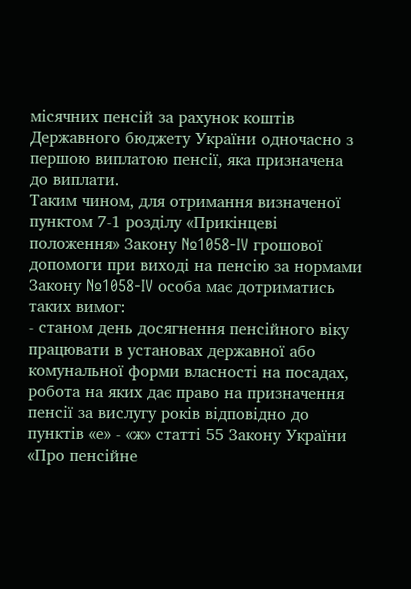місячних пенсій за рахунок коштів Державного бюджету України одночасно з першою виплатою пенсії, яка призначена до виплати.
Таким чином, для отримання визначеної пунктом 7-1 розділу «Прикінцеві положення» Закону №1058-IV грошової допомоги при виході на пенсію за нормами Закону №1058-IV особа має дотриматись таких вимог:
- станом день досягнення пенсійного віку працювати в установах державної або комунальної форми власності на посадах, робота на яких дає право на призначення пенсії за вислугу років відповідно до пунктів «е» - «ж» статті 55 Закону України «Про пенсійне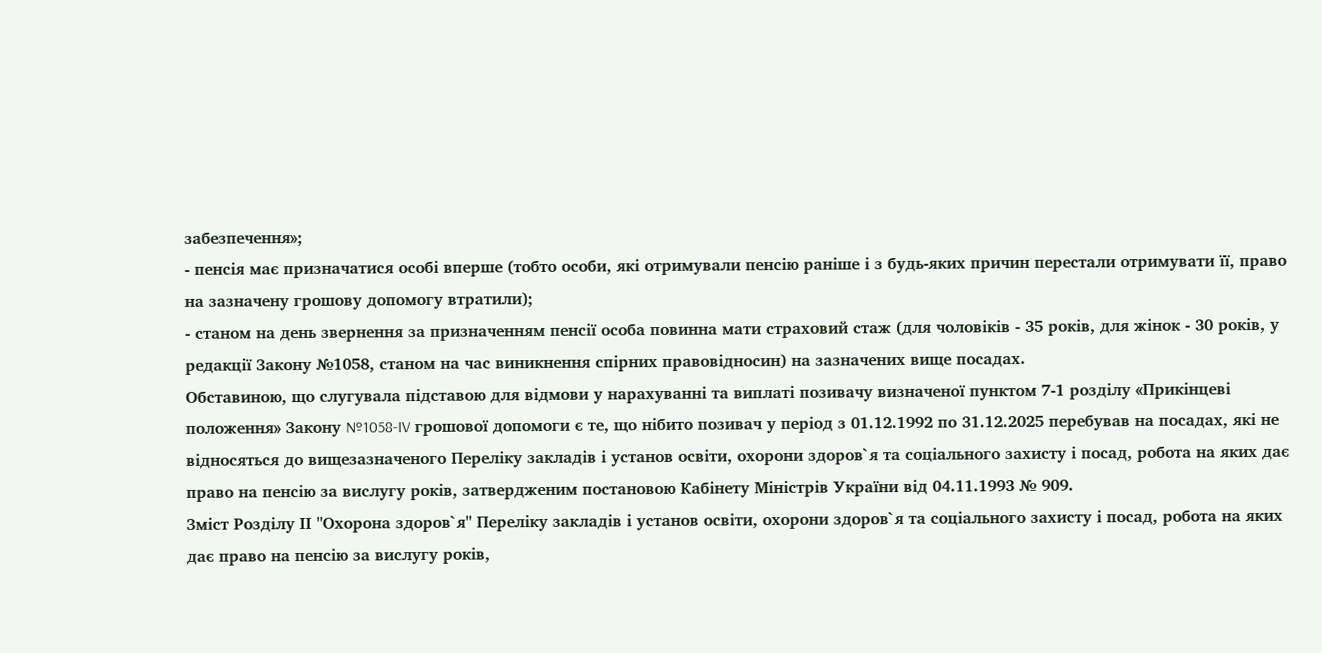забезпечення»;
- пенсія має призначатися особі вперше (тобто особи, які отримували пенсію раніше і з будь-яких причин перестали отримувати її, право на зазначену грошову допомогу втратили);
- станом на день звернення за призначенням пенсії особа повинна мати страховий стаж (для чоловіків - 35 років, для жінок - 30 років, у редакції Закону №1058, станом на час виникнення спірних правовідносин) на зазначених вище посадах.
Обставиною, що слугувала підставою для відмови у нарахуванні та виплаті позивачу визначеної пунктом 7-1 розділу «Прикінцеві положення» Закону №1058-IV грошової допомоги є те, що нібито позивач у період з 01.12.1992 по 31.12.2025 перебував на посадах, які не відносяться до вищезазначеного Переліку закладів і установ освіти, охорони здоров`я та соціального захисту і посад, робота на яких дає право на пенсію за вислугу років, затвердженим постановою Кабінету Міністрів України від 04.11.1993 № 909.
Зміст Розділу ІІ "Охорона здоров`я" Переліку закладів і установ освіти, охорони здоров`я та соціального захисту і посад, робота на яких дає право на пенсію за вислугу років,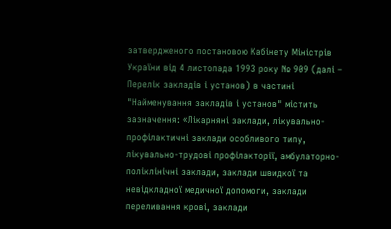затвердженого постановою Кабінету Міністрів України від 4 листопада 1993 року № 909 (далі – Перелік закладів і установ) в частині "Найменування закладів і установ" містить зазначення: «Лікарняні заклади, лікувально-профілактичні заклади особливого типу, лікувально-трудові профілакторії, амбулаторно-поліклінічні заклади, заклади швидкої та невідкладної медичної допомоги, заклади переливання крові, заклади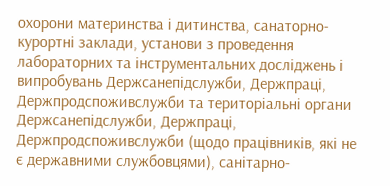охорони материнства і дитинства, санаторно-курортні заклади, установи з проведення лабораторних та інструментальних досліджень і випробувань Держсанепідслужби, Держпраці, Держпродспоживслужби та територіальні органи Держсанепідслужби, Держпраці, Держпродспоживслужби (щодо працівників, які не є державними службовцями), санітарно-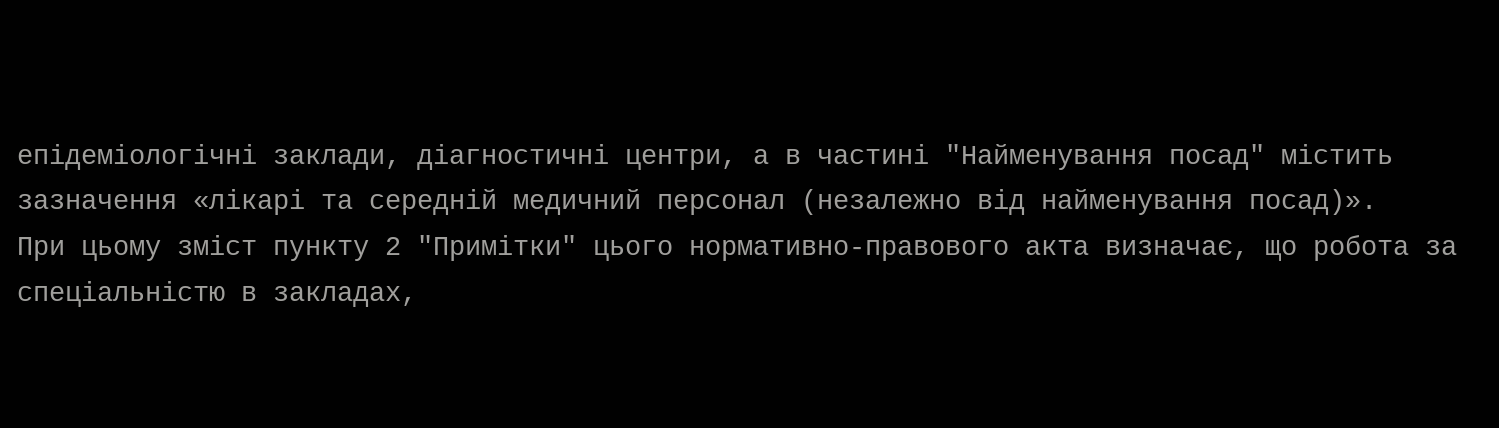епідеміологічні заклади, діагностичні центри, а в частині "Найменування посад" містить зазначення «лікарі та середній медичний персонал (незалежно від найменування посад)».
При цьому зміст пункту 2 "Примітки" цього нормативно-правового акта визначає, що робота за спеціальністю в закладах,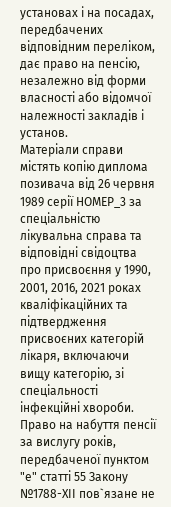установах і на посадах, передбачених відповідним переліком, дає право на пенсію, незалежно від форми власності або відомчої належності закладів і установ.
Матеріали справи містять копію диплома позивача від 26 червня 1989 серії НОМЕР_3 за спеціальністю лікувальна справа та відповідні свідоцтва про присвоєння у 1990, 2001, 2016, 2021 роках кваліфікаційних та підтвердження присвоєних категорій лікаря, включаючи вищу категорію, зі спеціальності інфекційні хвороби.
Право на набуття пенсії за вислугу років, передбаченої пунктом "е" статті 55 Закону №1788-ХІІ пов`язане не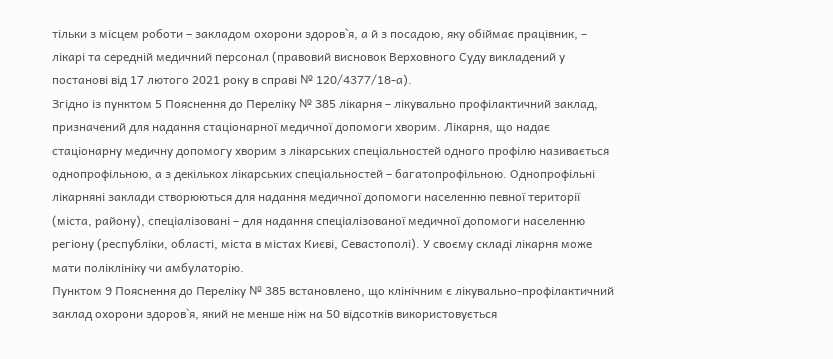тільки з місцем роботи – закладом охорони здоров`я, а й з посадою, яку обіймає працівник, – лікарі та середній медичний персонал (правовий висновок Верховного Суду викладений у постанові від 17 лютого 2021 року в справі № 120/4377/18-а).
Згідно із пунктом 5 Пояснення до Переліку № 385 лікарня – лікувально профілактичний заклад, призначений для надання стаціонарної медичної допомоги хворим. Лікарня, що надає стаціонарну медичну допомогу хворим з лікарських спеціальностей одного профілю називається однопрофільною, а з декількох лікарських спеціальностей – багатопрофільною. Однопрофільні лікарняні заклади створюються для надання медичної допомоги населенню певної території (міста, району), спеціалізовані – для надання спеціалізованої медичної допомоги населенню регіону (республіки, області, міста в містах Києві, Севастополі). У своєму складі лікарня може мати поліклініку чи амбулаторію.
Пунктом 9 Пояснення до Переліку № 385 встановлено, що клінічним є лікувально-профілактичний заклад охорони здоров`я, який не менше ніж на 50 відсотків використовується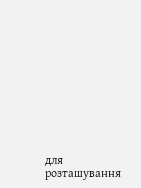для розташування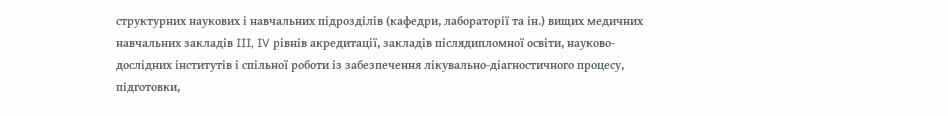структурних наукових і навчальних підрозділів (кафедри, лабораторії та ін.) вищих медичних навчальних закладів III, IV рівнів акредитації, закладів післядипломної освіти, науково-дослідних інститутів і спільної роботи із забезпечення лікувально-діагностичного процесу, підготовки,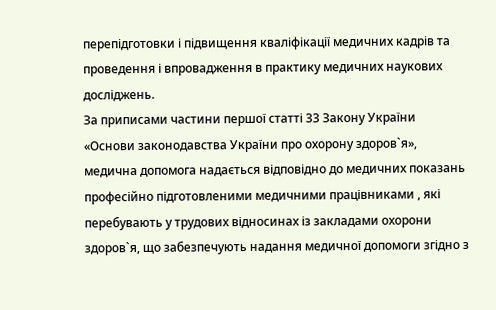перепідготовки і підвищення кваліфікації медичних кадрів та проведення і впровадження в практику медичних наукових досліджень.
За приписами частини першої статті 33 Закону України «Основи законодавства України про охорону здоров`я», медична допомога надається відповідно до медичних показань професійно підготовленими медичними працівниками , які перебувають у трудових відносинах із закладами охорони здоров`я, що забезпечують надання медичної допомоги згідно з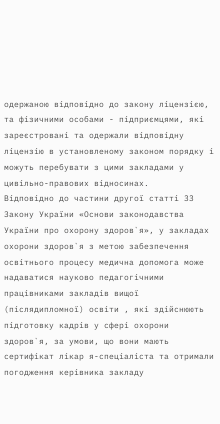одержаною відповідно до закону ліцензією, та фізичними особами - підприємцями, які зареєстровані та одержали відповідну ліцензію в установленому законом порядку і можуть перебувати з цими закладами у цивільно-правових відносинах.
Відповідно до частини другої статті 33 Закону України «Основи законодавства України про охорону здоров`я», у закладах охорони здоров`я з метою забезпечення освітнього процесу медична допомога може надаватися науково педагогічними працівниками закладів вищої (післядипломної) освіти , які здійснюють підготовку кадрів у сфері охорони здоров`я, за умови, що вони мають сертифікат лікар я-спеціаліста та отримали погодження керівника закладу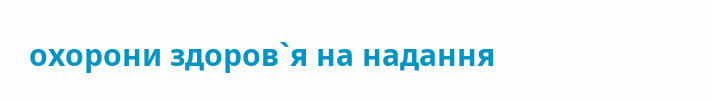охорони здоров`я на надання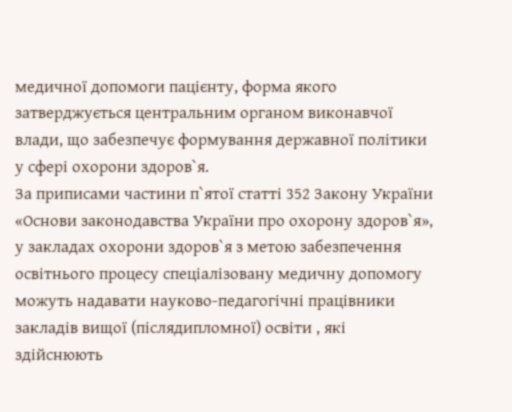медичної допомоги пацієнту, форма якого затверджується центральним органом виконавчої влади, що забезпечує формування державної політики у сфері охорони здоров`я.
За приписами частини п`ятої статті 352 Закону України «Основи законодавства України про охорону здоров`я», у закладах охорони здоров`я з метою забезпечення освітнього процесу спеціалізовану медичну допомогу можуть надавати науково-педагогічні працівники закладів вищої (післядипломної) освіти , які здійснюють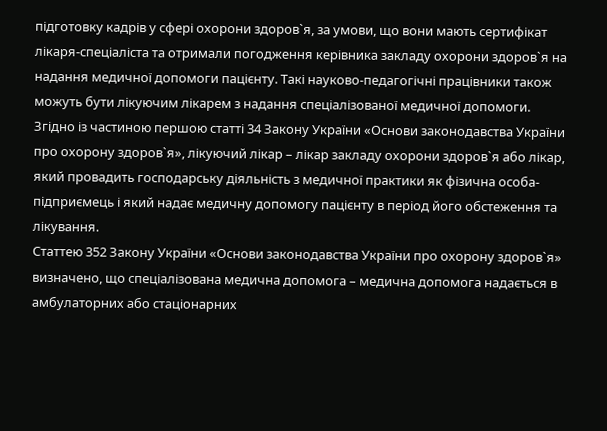підготовку кадрів у сфері охорони здоров`я, за умови, що вони мають сертифікат лікаря-спеціаліста та отримали погодження керівника закладу охорони здоров`я на надання медичної допомоги пацієнту. Такі науково-педагогічні працівники також можуть бути лікуючим лікарем з надання спеціалізованої медичної допомоги.
Згідно із частиною першою статті 34 Закону України «Основи законодавства України про охорону здоров`я», лікуючий лікар – лікар закладу охорони здоров`я або лікар, який провадить господарську діяльність з медичної практики як фізична особа- підприємець і який надає медичну допомогу пацієнту в період його обстеження та лікування.
Статтею 352 Закону України «Основи законодавства України про охорону здоров`я» визначено, що спеціалізована медична допомога – медична допомога надається в амбулаторних або стаціонарних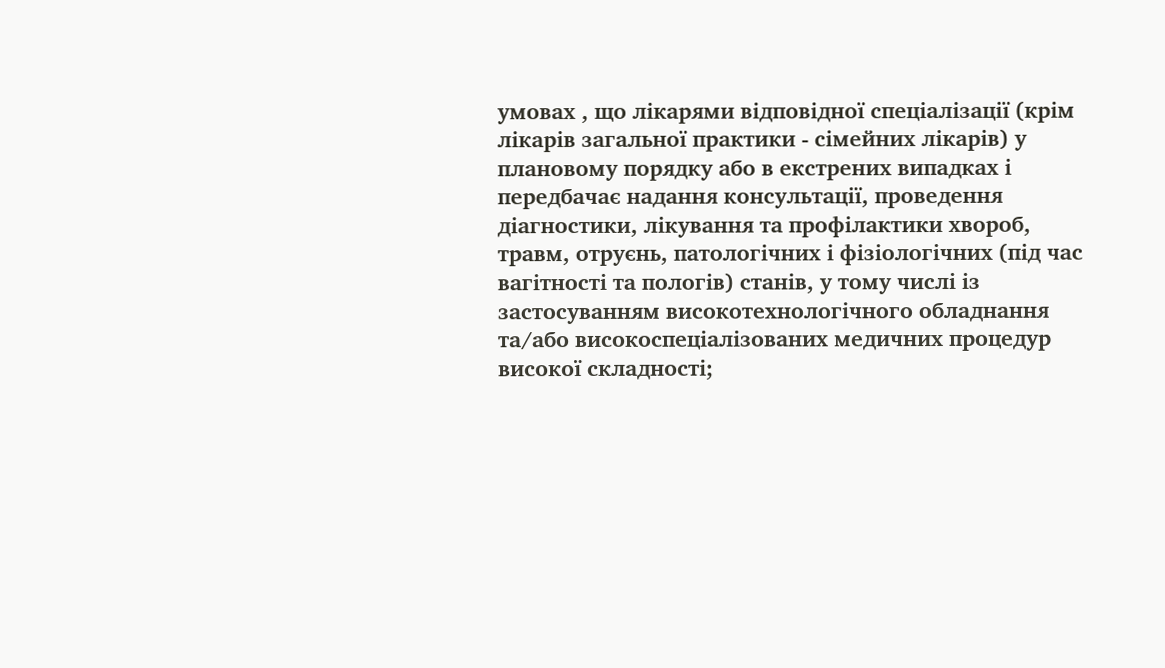умовах , що лікарями відповідної спеціалізації (крім лікарів загальної практики - сімейних лікарів) у плановому порядку або в екстрених випадках і передбачає надання консультації, проведення діагностики, лікування та профілактики хвороб, травм, отруєнь, патологічних і фізіологічних (під час вагітності та пологів) станів, у тому числі із застосуванням високотехнологічного обладнання та/або високоспеціалізованих медичних процедур високої складності;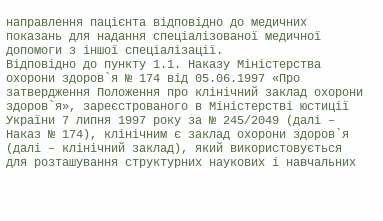направлення пацієнта відповідно до медичних показань для надання спеціалізованої медичної допомоги з іншої спеціалізації.
Відповідно до пункту 1.1. Наказу Міністерства охорони здоров`я № 174 від 05.06.1997 «Про затвердження Положення про клінічний заклад охорони здоров`я», зареєстрованого в Міністерстві юстиції України 7 липня 1997 року за № 245/2049 (далі – Наказ № 174), клінічним є заклад охорони здоров`я (далі – клінічний заклад), який використовується для розташування структурних наукових і навчальних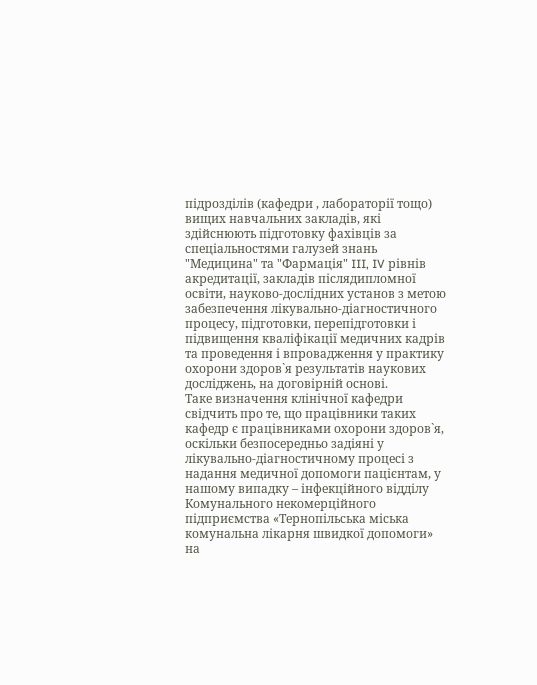підрозділів (кафедри , лабораторії тощо) вищих навчальних закладів, які здійснюють підготовку фахівців за спеціальностями галузей знань "Медицина" та "Фармація" III, IV рівнів акредитації, закладів післядипломної освіти, науково-дослідних установ з метою забезпечення лікувально-діагностичного процесу, підготовки, перепідготовки і підвищення кваліфікації медичних кадрів та проведення і впровадження у практику охорони здоров`я результатів наукових досліджень, на договірній основі.
Таке визначення клінічної кафедри свідчить про те, що працівники таких кафедр є працівниками охорони здоров`я, оскільки безпосередньо задіяні у лікувально-діагностичному процесі з надання медичної допомоги пацієнтам, у нашому випадку – інфекційного відділу Комунального некомерційного підприємства «Тернопільська міська комунальна лікарня швидкої допомоги» на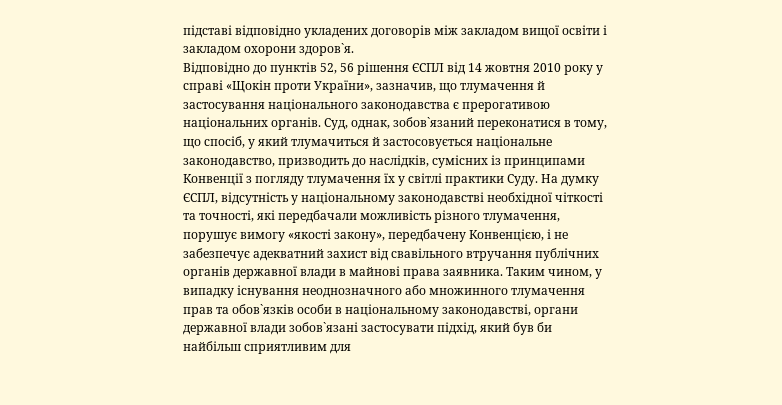підставі відповідно укладених договорів між закладом вищої освіти і закладом охорони здоров`я.
Відповідно до пунктів 52, 56 рішення ЄСПЛ від 14 жовтня 2010 року у справі «Щокін проти України», зазначив, що тлумачення й застосування національного законодавства є прерогативою національних органів. Суд, однак, зобов`язаний переконатися в тому, що спосіб, у який тлумачиться й застосовується національне законодавство, призводить до наслідків, сумісних із принципами Конвенції з погляду тлумачення їх у світлі практики Суду. На думку ЄСПЛ, відсутність у національному законодавстві необхідної чіткості та точності, які передбачали можливість різного тлумачення, порушує вимогу «якості закону», передбачену Конвенцією, і не забезпечує адекватний захист від свавільного втручання публічних органів державної влади в майнові права заявника. Таким чином, у випадку існування неоднозначного або множинного тлумачення прав та обов`язків особи в національному законодавстві, органи державної влади зобов`язані застосувати підхід, який був би найбільш сприятливим для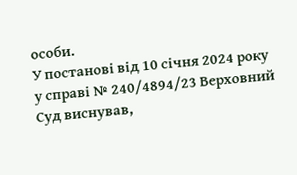особи.
У постанові від 10 січня 2024 року у справі № 240/4894/23 Верховний Суд виснував,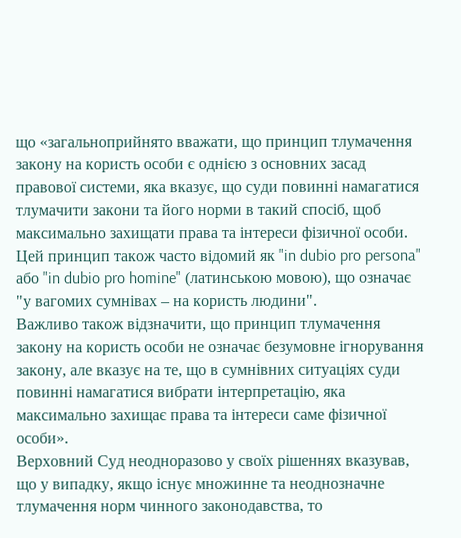що «загальноприйнято вважати, що принцип тлумачення закону на користь особи є однією з основних засад правової системи, яка вказує, що суди повинні намагатися тлумачити закони та його норми в такий спосіб, щоб максимально захищати права та інтереси фізичної особи.
Цей принцип також часто відомий як "in dubio pro persona" або "in dubio pro homine" (латинською мовою), що означає "у вагомих сумнівах – на користь людини".
Важливо також відзначити, що принцип тлумачення закону на користь особи не означає безумовне ігнорування закону, але вказує на те, що в сумнівних ситуаціях суди повинні намагатися вибрати інтерпретацію, яка максимально захищає права та інтереси саме фізичної особи».
Верховний Суд неодноразово у своїх рішеннях вказував, що у випадку, якщо існує множинне та неоднозначне тлумачення норм чинного законодавства, то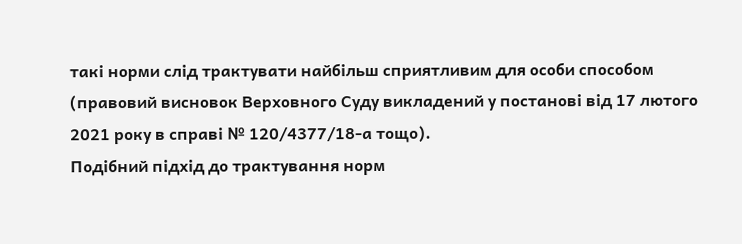такі норми слід трактувати найбільш сприятливим для особи способом (правовий висновок Верховного Суду викладений у постанові від 17 лютого 2021 року в справі № 120/4377/18-а тощо).
Подібний підхід до трактування норм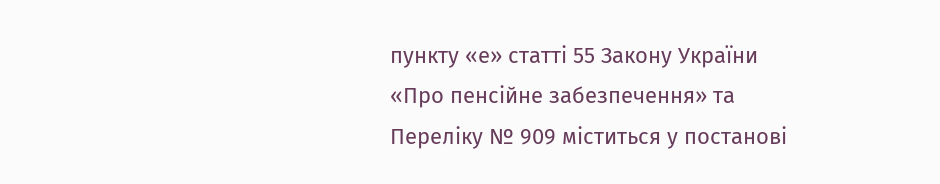пункту «е» статті 55 Закону України «Про пенсійне забезпечення» та Переліку № 909 міститься у постанові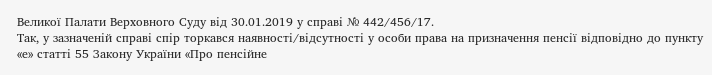Великої Палати Верховного Суду від 30.01.2019 у справі № 442/456/17.
Так, у зазначеній справі спір торкався наявності/відсутності у особи права на призначення пенсії відповідно до пункту «е» статті 55 Закону України «Про пенсійне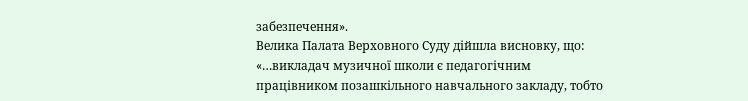забезпечення».
Велика Палата Верховного Суду дійшла висновку, що: «…викладач музичної школи є педагогічним працівником позашкільного навчального закладу, тобто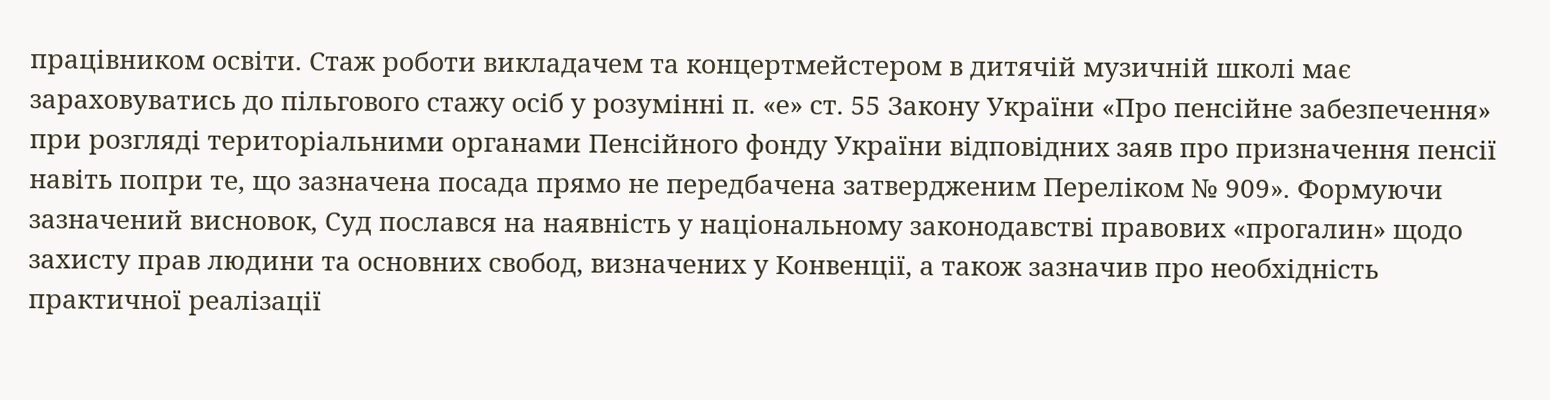працівником освіти. Стаж роботи викладачем та концертмейстером в дитячій музичній школі має зараховуватись до пільгового стажу осіб у розумінні п. «е» ст. 55 Закону України «Про пенсійне забезпечення» при розгляді територіальними органами Пенсійного фонду України відповідних заяв про призначення пенсії навіть попри те, що зазначена посада прямо не передбачена затвердженим Переліком № 909». Формуючи зазначений висновок, Суд послався на наявність у національному законодавстві правових «прогалин» щодо захисту прав людини та основних свобод, визначених у Конвенції, а також зазначив про необхідність практичної реалізації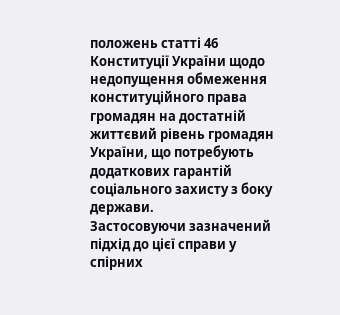положень статті 46 Конституції України щодо недопущення обмеження конституційного права громадян на достатній життєвий рівень громадян України, що потребують додаткових гарантій соціального захисту з боку держави.
Застосовуючи зазначений підхід до цієї справи у спірних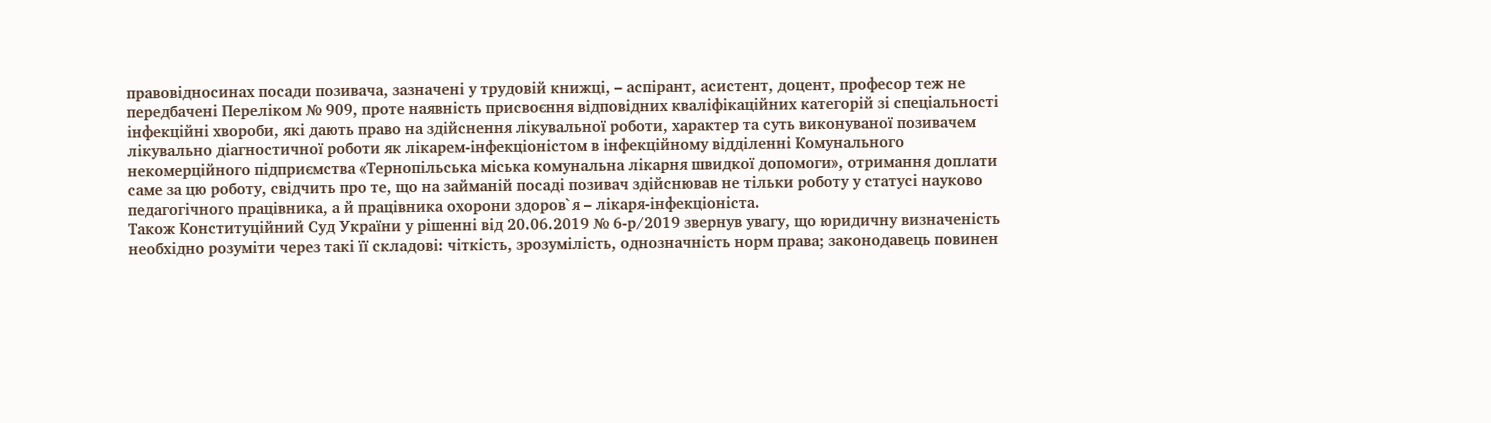правовідносинах посади позивача, зазначені у трудовій книжці, – аспірант, асистент, доцент, професор теж не передбачені Переліком № 909, проте наявність присвоєння відповідних кваліфікаційних категорій зі спеціальності інфекційні хвороби, які дають право на здійснення лікувальної роботи, характер та суть виконуваної позивачем лікувально діагностичної роботи як лікарем-інфекціоністом в інфекційному відділенні Комунального некомерційного підприємства «Тернопільська міська комунальна лікарня швидкої допомоги», отримання доплати саме за цю роботу, свідчить про те, що на займаній посаді позивач здійснював не тільки роботу у статусі науково педагогічного працівника, а й працівника охорони здоров`я – лікаря-інфекціоніста.
Також Конституційний Суд України у рішенні від 20.06.2019 № 6-р/2019 звернув увагу, що юридичну визначеність необхідно розуміти через такі її складові: чіткість, зрозумілість, однозначність норм права; законодавець повинен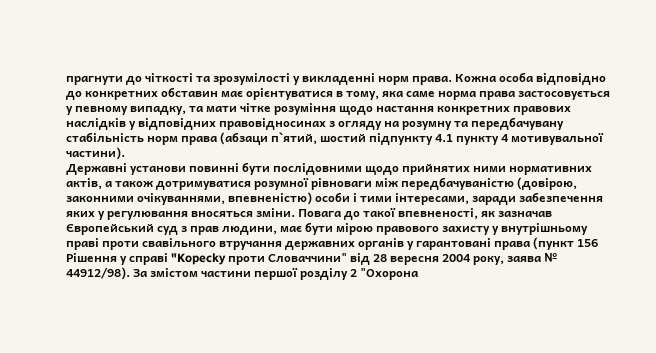прагнути до чіткості та зрозумілості у викладенні норм права. Кожна особа відповідно до конкретних обставин має орієнтуватися в тому, яка саме норма права застосовується у певному випадку, та мати чітке розуміння щодо настання конкретних правових наслідків у відповідних правовідносинах з огляду на розумну та передбачувану стабільність норм права (абзаци п`ятий, шостий підпункту 4.1 пункту 4 мотивувальної частини).
Державні установи повинні бути послідовними щодо прийнятих ними нормативних актів, а також дотримуватися розумної рівноваги між передбачуваністю (довірою, законними очікуваннями, впевненістю) особи і тими інтересами, заради забезпечення яких у регулювання вносяться зміни. Повага до такої впевненості, як зазначав Європейський суд з прав людини, має бути мірою правового захисту у внутрішньому праві проти свавільного втручання державних органів у гарантовані права (пункт 156 Рішення у справі "Kopecky проти Словаччини" від 28 вересня 2004 року, заява № 44912/98). За змістом частини першої розділу 2 "Охорона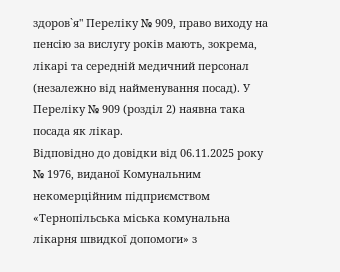здоров`я" Переліку № 909, право виходу на пенсію за вислугу років мають, зокрема, лікарі та середній медичний персонал (незалежно від найменування посад). У Переліку № 909 (розділ 2) наявна така посада як лікар.
Відповідно до довідки від 06.11.2025 року № 1976, виданої Комунальним некомерційним підприємством «Тернопільська міська комунальна лікарня швидкої допомоги» з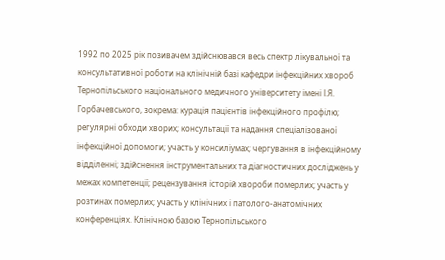1992 по 2025 рік позивачем здійснювався весь спектр лікувальної та консультативної роботи на клінічній базі кафедри інфекційних хвороб Тернопільського національного медичного університету імені І.Я. Горбачевського, зокрема: курація пацієнтів інфекційного профілю; регулярні обходи хворих; консультації та надання спеціалізованої інфекційної допомоги; участь у консиліумах; чергування в інфекційному відділенні; здійснення інструментальних та діагностичних досліджень у межах компетенції; рецензування історій хвороби померлих; участь у розтинах померлих; участь у клінічних і патолого-анатомічних конференціях. Клінічною базою Тернопільського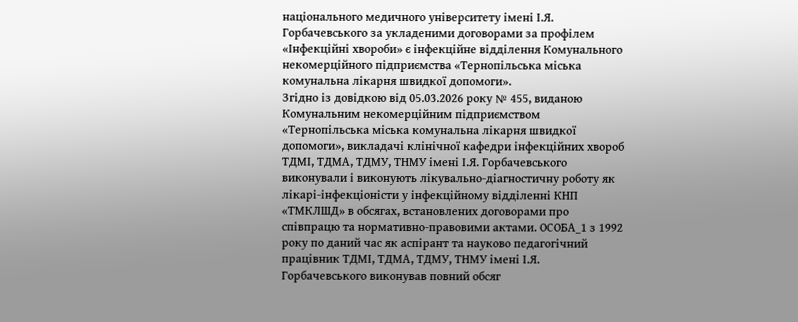національного медичного університету імені І.Я. Горбачевського за укладеними договорами за профілем «Інфекційні хвороби» є інфекційне відділення Комунального некомерційного підприємства «Тернопільська міська комунальна лікарня швидкої допомоги».
Згідно із довідкою від 05.03.2026 року № 455, виданою Комунальним некомерційним підприємством «Тернопільська міська комунальна лікарня швидкої допомоги», викладачі клінічної кафедри інфекційних хвороб ТДМІ, ТДМА, ТДМУ, ТНМУ імені І.Я. Горбачевського виконували і виконують лікувально-діагностичну роботу як лікарі-інфекціоністи у інфекційному відділенні КНП «ТМКЛШД» в обсягах, встановлених договорами про співпрацю та нормативно-правовими актами. ОСОБА_1 з 1992 року по даний час як аспірант та науково педагогічний працівник ТДМІ, ТДМА, ТДМУ, ТНМУ імені І.Я. Горбачевського виконував повний обсяг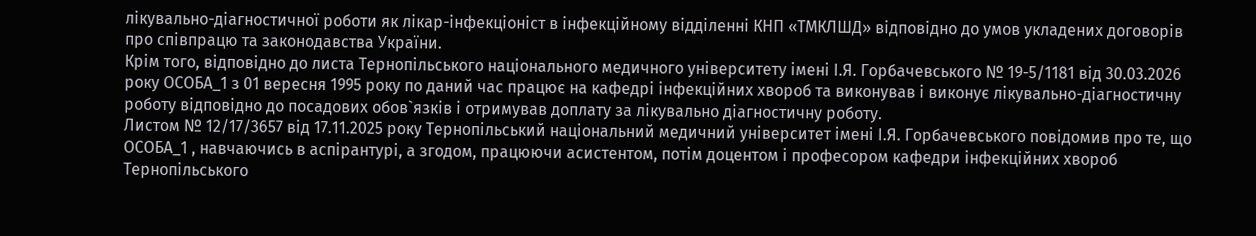лікувально-діагностичної роботи як лікар-інфекціоніст в інфекційному відділенні КНП «ТМКЛШД» відповідно до умов укладених договорів про співпрацю та законодавства України.
Крім того, відповідно до листа Тернопільського національного медичного університету імені І.Я. Горбачевського № 19-5/1181 від 30.03.2026 року ОСОБА_1 з 01 вересня 1995 року по даний час працює на кафедрі інфекційних хвороб та виконував і виконує лікувально-діагностичну роботу відповідно до посадових обов`язків і отримував доплату за лікувально діагностичну роботу.
Листом № 12/17/3657 від 17.11.2025 року Тернопільський національний медичний університет імені І.Я. Горбачевського повідомив про те, що ОСОБА_1 , навчаючись в аспірантурі, а згодом, працюючи асистентом, потім доцентом і професором кафедри інфекційних хвороб Тернопільського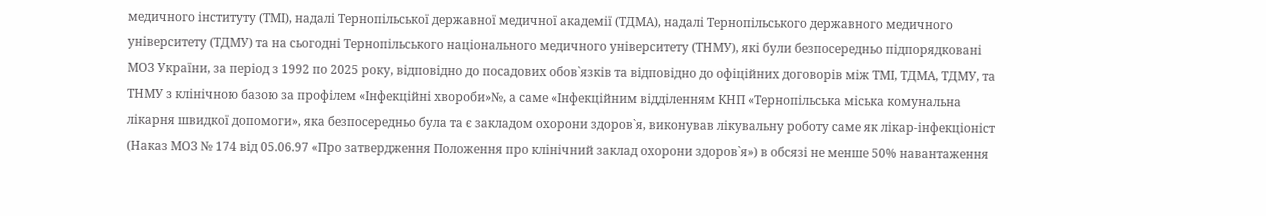медичного інституту (ТМІ), надалі Тернопільської державної медичної академії (ТДМА), надалі Тернопільського державного медичного університету (ТДМУ) та на сьогодні Тернопільського національного медичного університету (ТНМУ), які були безпосередньо підпорядковані МОЗ України, за період з 1992 по 2025 року, відповідно до посадових обов`язків та відповідно до офіційних договорів між ТМІ, ТДМА, ТДМУ, та ТНМУ з клінічною базою за профілем «Інфекційні хвороби»№, а саме «Інфекційним відділенням КНП «Тернопільська міська комунальна лікарня швидкої допомоги», яка безпосередньо була та є закладом охорони здоров`я, виконував лікувальну роботу саме як лікар-інфекціоніст (Наказ МОЗ № 174 від 05.06.97 «Про затвердження Положення про клінічний заклад охорони здоров`я») в обсязі не менше 50% навантаження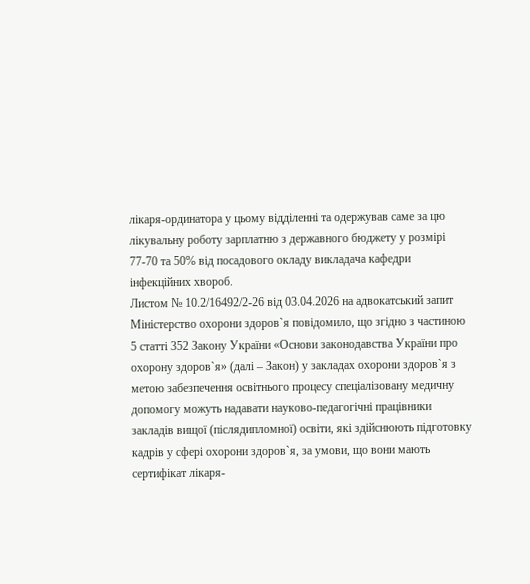лікаря-ординатора у цьому відділенні та одержував саме за цю лікувальну роботу зарплатню з державного бюджету у розмірі 77-70 та 50% від посадового окладу викладача кафедри інфекційних хвороб.
Листом № 10.2/16492/2-26 від 03.04.2026 на адвокатський запит Міністерство охорони здоров`я повідомило, що згідно з частиною 5 статті 352 Закону України «Основи законодавства України про охорону здоров`я» (далі – Закон) у закладах охорони здоров`я з метою забезпечення освітнього процесу спеціалізовану медичну допомогу можуть надавати науково-педагогічні працівники закладів вищої (післядипломної) освіти, які здійснюють підготовку кадрів у сфері охорони здоров`я, за умови, що вони мають сертифікат лікаря-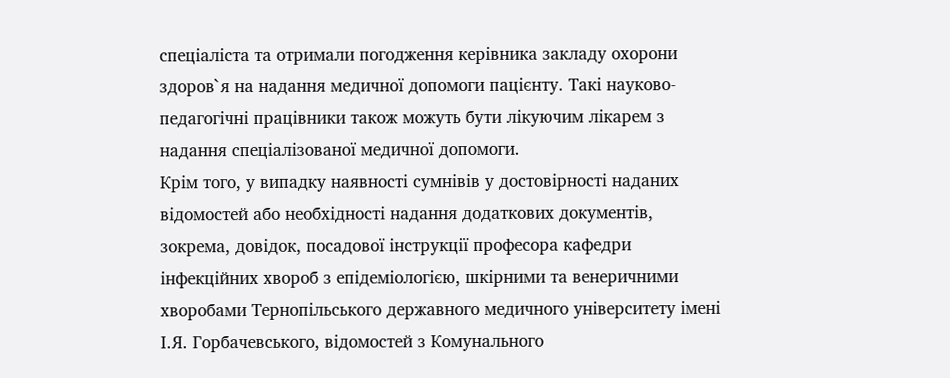спеціаліста та отримали погодження керівника закладу охорони здоров`я на надання медичної допомоги пацієнту. Такі науково-педагогічні працівники також можуть бути лікуючим лікарем з надання спеціалізованої медичної допомоги.
Крім того, у випадку наявності сумнівів у достовірності наданих відомостей або необхідності надання додаткових документів, зокрема, довідок, посадової інструкції професора кафедри інфекційних хвороб з епідеміологією, шкірними та венеричними хворобами Тернопільського державного медичного університету імені І.Я. Горбачевського, відомостей з Комунального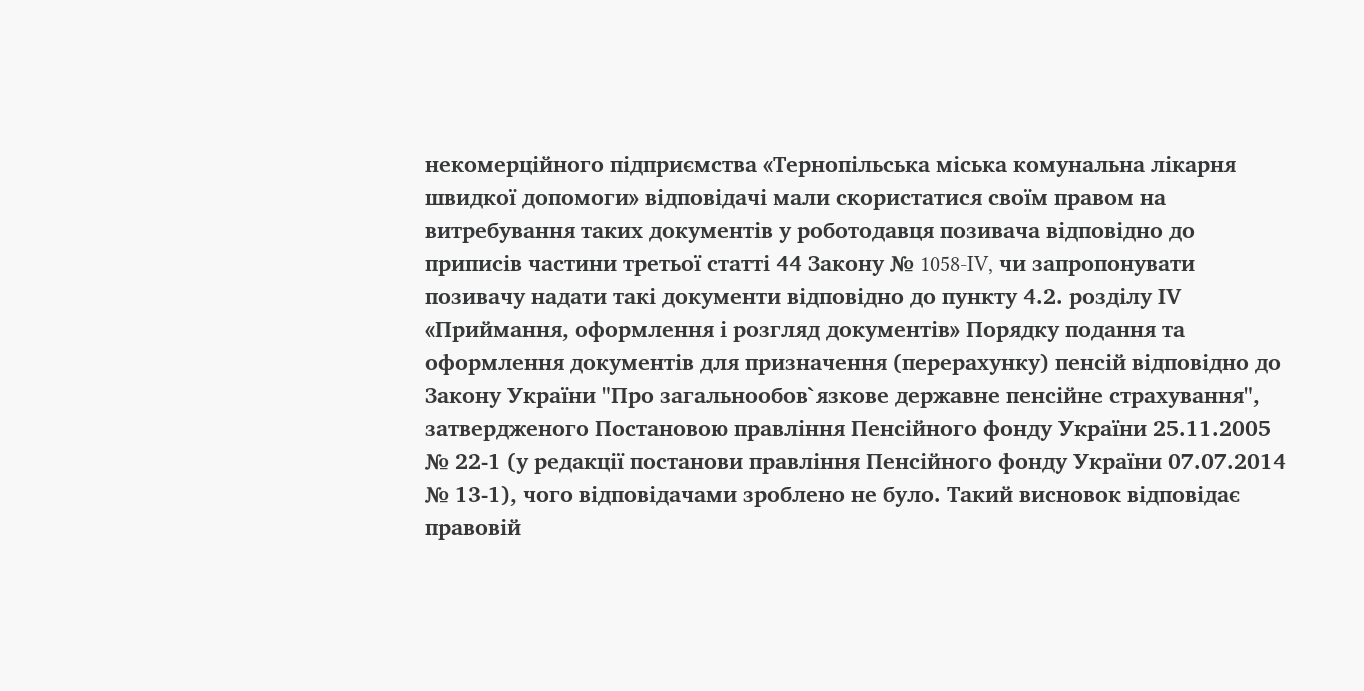некомерційного підприємства «Тернопільська міська комунальна лікарня швидкої допомоги» відповідачі мали скористатися своїм правом на витребування таких документів у роботодавця позивача відповідно до приписів частини третьої статті 44 Закону № 1058-IV, чи запропонувати позивачу надати такі документи відповідно до пункту 4.2. розділу ІV «Приймання, оформлення і розгляд документів» Порядку подання та оформлення документів для призначення (перерахунку) пенсій відповідно до Закону України "Про загальнообов`язкове державне пенсійне страхування", затвердженого Постановою правління Пенсійного фонду України 25.11.2005 № 22-1 (у редакції постанови правління Пенсійного фонду України 07.07.2014 № 13-1), чого відповідачами зроблено не було. Такий висновок відповідає правовій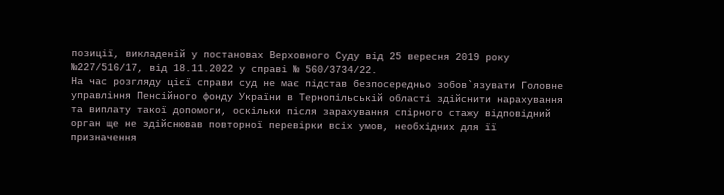позиції, викладеній у постановах Верховного Суду від 25 вересня 2019 року №227/516/17, від 18.11.2022 у справі № 560/3734/22.
На час розгляду цієї справи суд не має підстав безпосередньо зобов`язувати Головне управління Пенсійного фонду України в Тернопільській області здійснити нарахування та виплату такої допомоги, оскільки після зарахування спірного стажу відповідний орган ще не здійснював повторної перевірки всіх умов, необхідних для її призначення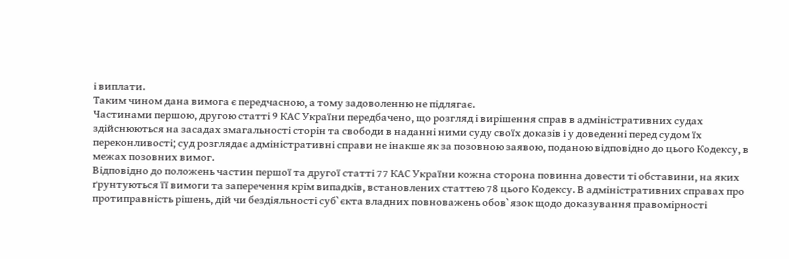і виплати.
Таким чином дана вимога є передчасною, а тому задоволенню не підлягає.
Частинами першою, другою статті 9 КАС України передбачено, що розгляд і вирішення справ в адміністративних судах здійснюються на засадах змагальності сторін та свободи в наданні ними суду своїх доказів і у доведенні перед судом їх переконливості; суд розглядає адміністративні справи не інакше як за позовною заявою, поданою відповідно до цього Кодексу, в межах позовних вимог.
Відповідно до положень частин першої та другої статті 77 КАС України кожна сторона повинна довести ті обставини, на яких ґрунтуються її вимоги та заперечення крім випадків, встановлених статтею 78 цього Кодексу. В адміністративних справах про протиправність рішень, дій чи бездіяльності суб`єкта владних повноважень обов`язок щодо доказування правомірності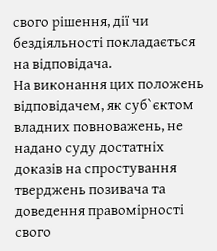свого рішення, дії чи бездіяльності покладається на відповідача.
На виконання цих положень відповідачем, як суб`єктом владних повноважень, не надано суду достатніх доказів на спростування тверджень позивача та доведення правомірності свого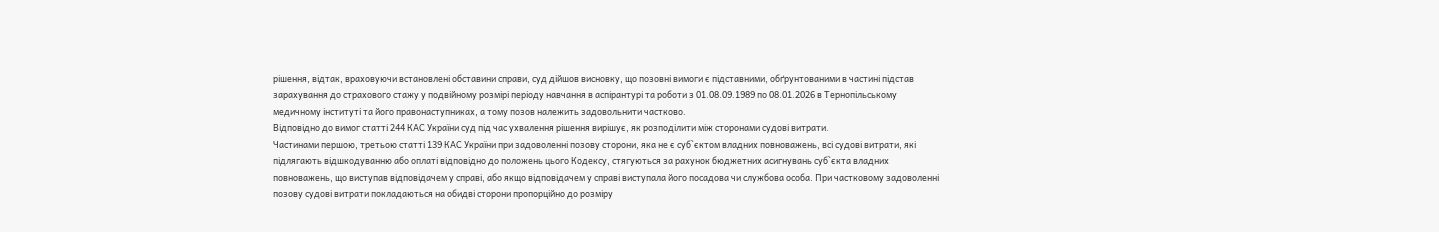рішення, відтак, враховуючи встановлені обставини справи, суд дійшов висновку, що позовні вимоги є підставними, обґрунтованими в частині підстав зарахування до страхового стажу у подвійному розмірі періоду навчання в аспірантурі та роботи з 01.08.09.1989 по 08.01.2026 в Тернопільському медичному інституті та його правонаступниках, а тому позов належить задовольнити частково.
Відповідно до вимог статті 244 КАС України суд під час ухвалення рішення вирішує, як розподілити між сторонами судові витрати.
Частинами першою, третьою статті 139 КАС України при задоволенні позову сторони, яка не є суб`єктом владних повноважень, всі судові витрати, які підлягають відшкодуванню або оплаті відповідно до положень цього Кодексу, стягуються за рахунок бюджетних асигнувань суб`єкта владних повноважень, що виступав відповідачем у справі, або якщо відповідачем у справі виступала його посадова чи службова особа. При частковому задоволенні позову судові витрати покладаються на обидві сторони пропорційно до розміру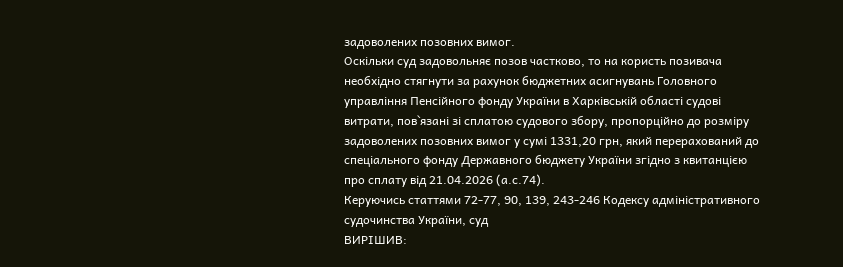задоволених позовних вимог.
Оскільки суд задовольняє позов частково, то на користь позивача необхідно стягнути за рахунок бюджетних асигнувань Головного управління Пенсійного фонду України в Харківській області судові витрати, пов`язані зі сплатою судового збору, пропорційно до розміру задоволених позовних вимог у сумі 1331,20 грн, який перерахований до спеціального фонду Державного бюджету України згідно з квитанцією про сплату від 21.04.2026 (а.с.74).
Керуючись статтями 72-77, 90, 139, 243-246 Кодексу адміністративного судочинства України, суд
ВИРІШИВ: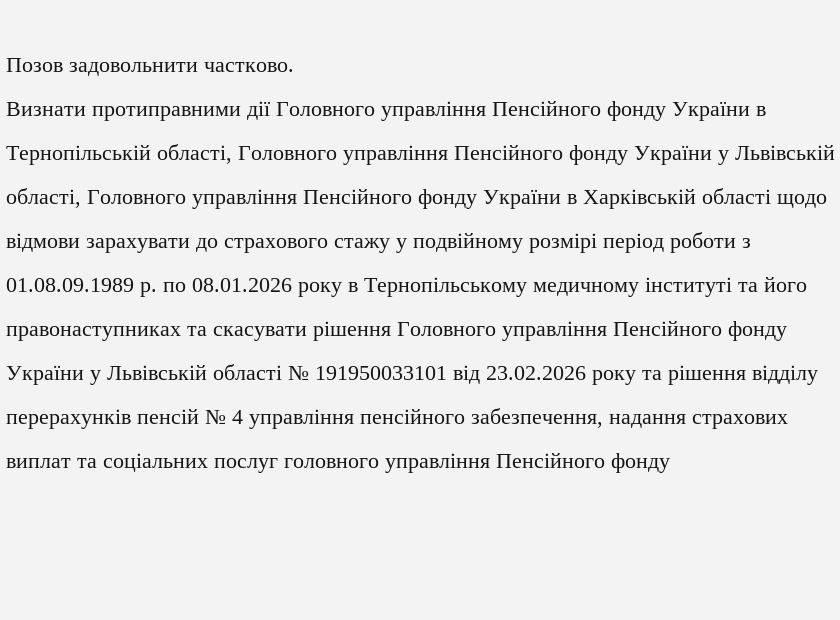Позов задовольнити частково.
Визнати протиправними дії Головного управління Пенсійного фонду України в Тернопільській області, Головного управління Пенсійного фонду України у Львівській області, Головного управління Пенсійного фонду України в Харківській області щодо відмови зарахувати до страхового стажу у подвійному розмірі період роботи з 01.08.09.1989 р. по 08.01.2026 року в Тернопільському медичному інституті та його правонаступниках та скасувати рішення Головного управління Пенсійного фонду України у Львівській області № 191950033101 від 23.02.2026 року та рішення відділу перерахунків пенсій № 4 управління пенсійного забезпечення, надання страхових виплат та соціальних послуг головного управління Пенсійного фонду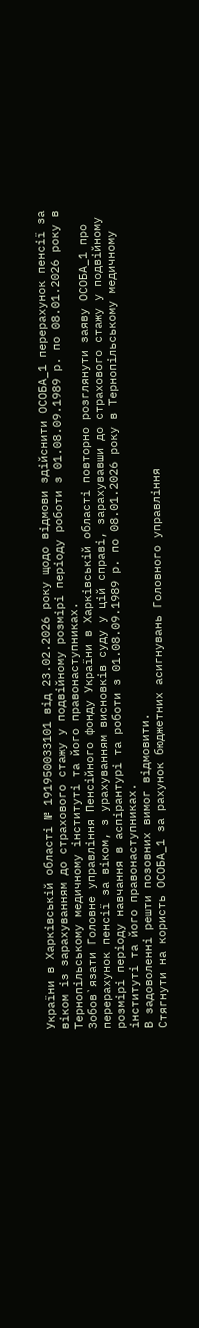України в Харківській області № 191950033101 від 23.02.2026 року щодо відмови здійснити ОСОБА_1 перерахунок пенсії за віком із зарахуванням до страхового стажу у подвійному розмірі періоду роботи з 01.08.09.1989 р. по 08.01.2026 року в Тернопільському медичному інституті та його правонаступниках.
Зобов`язати Головне управління Пенсійного фонду України в Харківській області повторно розглянути заяву ОСОБА_1 про перерахунок пенсії за віком, з урахуванням висновків суду у цій справі, зарахувавши до страхового стажу у подвійному розмірі періоду навчання в аспірантурі та роботи з 01.08.09.1989 р. по 08.01.2026 року в Тернопільському медичному інституті та його правонаступниках.
В задоволенні решти позовних вимог відмовити.
Стягнути на користь ОСОБА_1 за рахунок бюджетних асигнувань Головного управління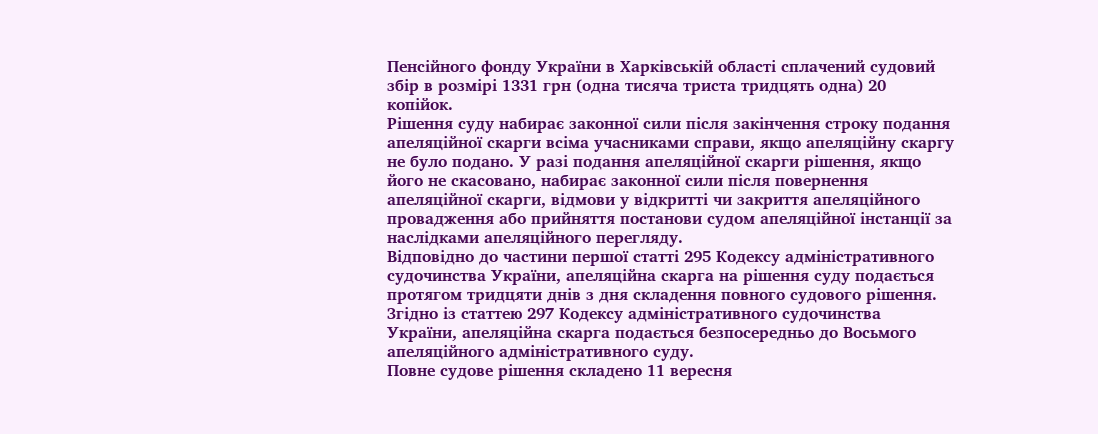Пенсійного фонду України в Харківській області сплачений судовий збір в розмірі 1331 грн (одна тисяча триста тридцять одна) 20 копійок.
Рішення суду набирає законної сили після закінчення строку подання апеляційної скарги всіма учасниками справи, якщо апеляційну скаргу не було подано. У разі подання апеляційної скарги рішення, якщо його не скасовано, набирає законної сили після повернення апеляційної скарги, відмови у відкритті чи закриття апеляційного провадження або прийняття постанови судом апеляційної інстанції за наслідками апеляційного перегляду.
Відповідно до частини першої статті 295 Кодексу адміністративного судочинства України, апеляційна скарга на рішення суду подається протягом тридцяти днів з дня складення повного судового рішення.
Згідно із статтею 297 Кодексу адміністративного судочинства України, апеляційна скарга подається безпосередньо до Восьмого апеляційного адміністративного суду.
Повне судове рішення складено 11 вересня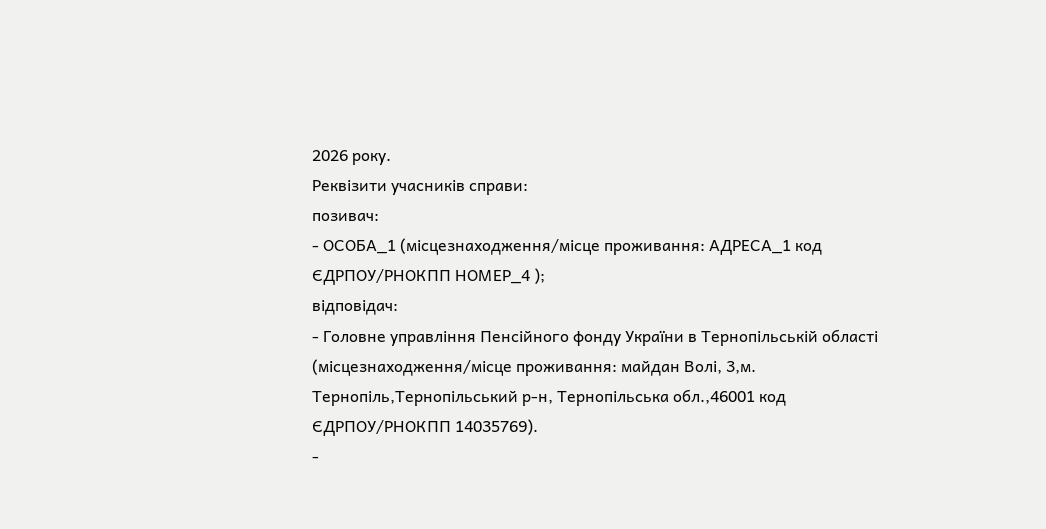2026 року.
Реквізити учасників справи:
позивач:
- ОСОБА_1 (місцезнаходження/місце проживання: АДРЕСА_1 код ЄДРПОУ/РНОКПП НОМЕР_4 );
відповідач:
- Головне управління Пенсійного фонду України в Тернопільській області (місцезнаходження/місце проживання: майдан Волі, 3,м. Тернопіль,Тернопільський р-н, Тернопільська обл.,46001 код ЄДРПОУ/РНОКПП 14035769).
-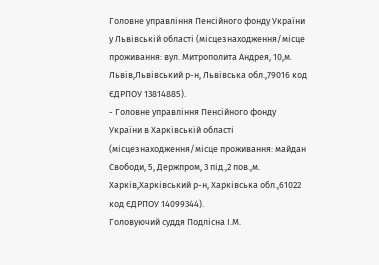Головне управління Пенсійного фонду України у Львівській області (місцезнаходження/місце проживання: вул. Митрополита Андрея, 10,м. Львів,Львівський р-н, Львівська обл.,79016 код ЄДРПОУ 13814885).
- Головне управління Пенсійного фонду України в Харківській області (місцезнаходження/місце проживання: майдан Свободи, 5, Держпром, 3 під.,2 пов.,м. Харків,Харківський р-н, Харківська обл.,61022 код ЄДРПОУ 14099344).
Головуючий суддя Подлісна І.М.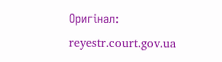Оригінал: reyestr.court.gov.ua